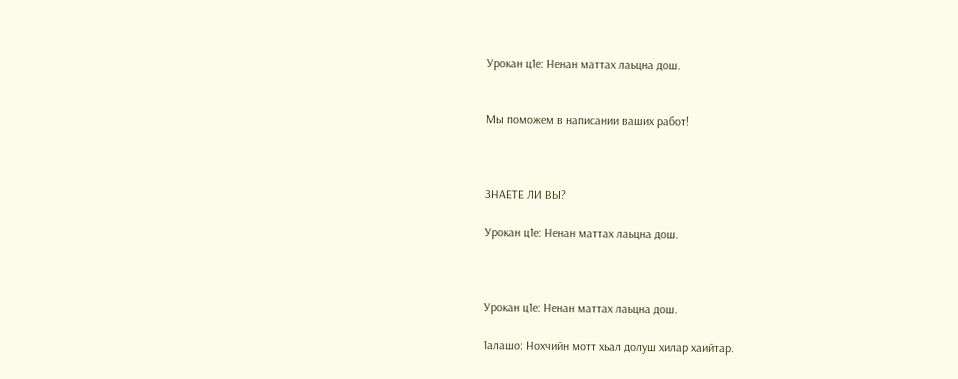Урокан ц1е: Ненан маттах лаьцна дош.


Мы поможем в написании ваших работ!



ЗНАЕТЕ ЛИ ВЫ?

Урокан ц1е: Ненан маттах лаьцна дош.



Урокан ц1е: Ненан маттах лаьцна дош.

1алашо: Нохчийн мотт хьал долуш хилар хаийтар.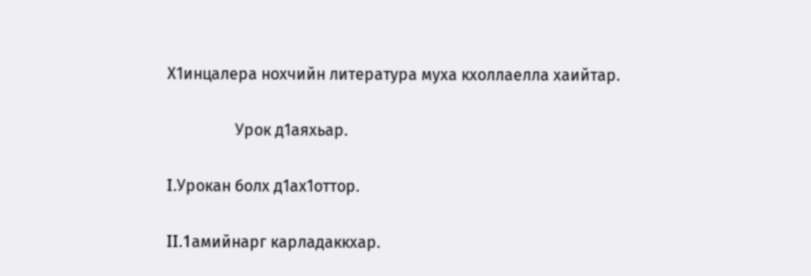Х1инцалера нохчийн литература муха кхоллаелла хаийтар.

                 Урок д1аяхьар.

Ι.Урокан болх д1ах1оттор.

ΙΙ.1амийнарг карладаккхар.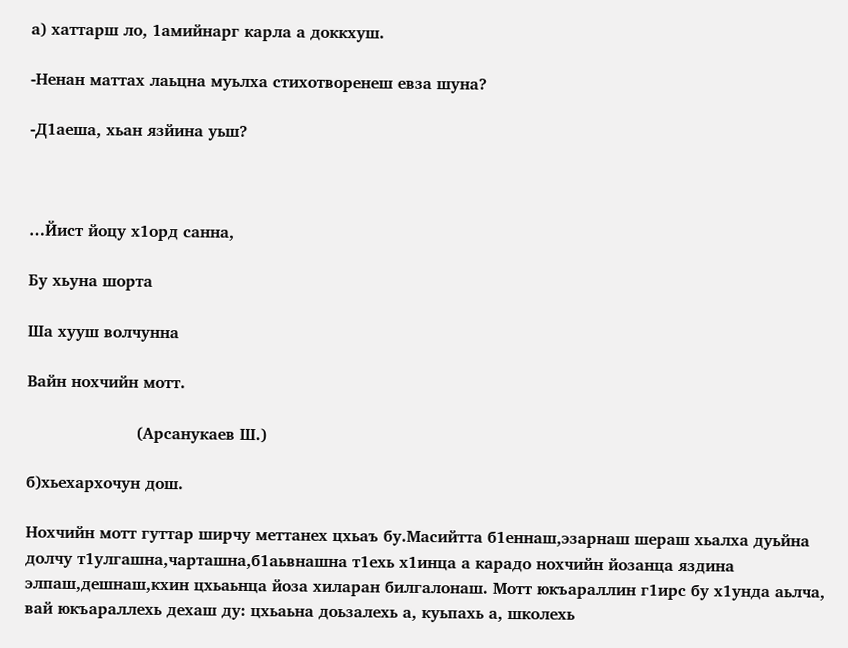а) хаттарш ло, 1амийнарг карла а доккхуш.

-Ненан маттах лаьцна муьлха стихотворенеш евза шуна?

-Д1аеша, хьан язйина уьш?



…Йист йоцу х1орд санна,

Бу хьуна шорта

Ша хууш волчунна

Вайн нохчийн мотт.

                      (Арсанукаев Ш.)

б)хьехархочун дош.

Нохчийн мотт гуттар ширчу меттанех цхьаъ бу.Масийтта б1еннаш,эзарнаш шераш хьалха дуьйна долчу т1улгашна,чарташна,б1аьвнашна т1ехь х1инца а карадо нохчийн йозанца яздина элпаш,дешнаш,кхин цхьаьнца йоза хиларан билгалонаш. Мотт юкъараллин г1ирс бу х1унда аьлча, вай юкъараллехь дехаш ду: цхьаьна доьзалехь а, куьпахь а, школехь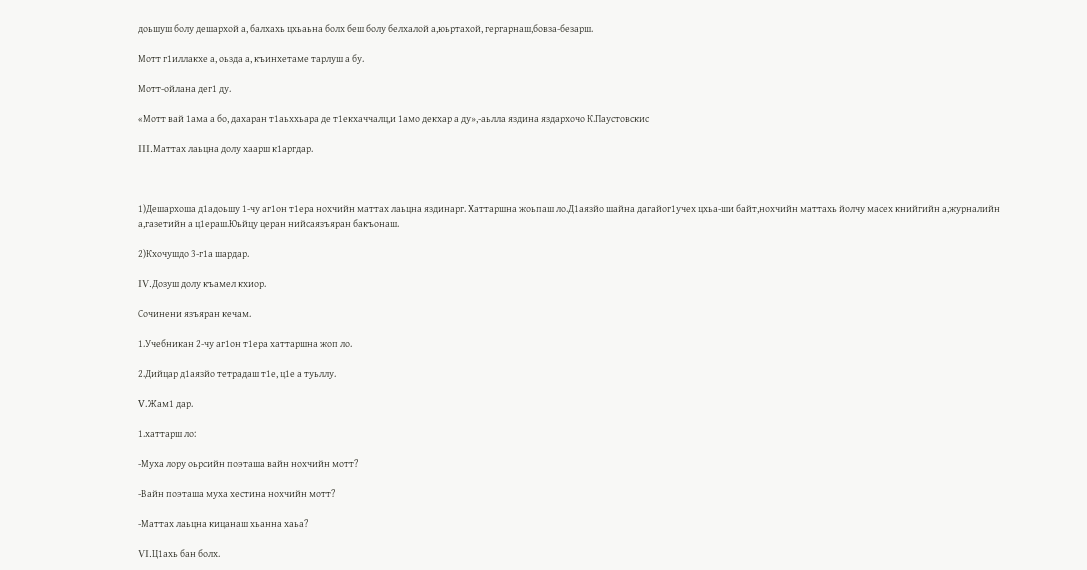доьшуш болу дешархой а, балхахь цхьаьна болх беш болу белхалой а,юьртахой, гергарнаш,бовза-безарш.

Мотт г1иллакхе а, оьзда а, къинхетаме тарлуш а бу.

Мотт-ойлана дег1 ду.

«Мотт вай 1ама а бо, дахаран т1аьххьара де т1екхаччалц,и 1амо декхар а ду»,-аьлла яздина яздархочо К.Паустовскис

ΙΙΙ.Маттах лаьцна долу хаарш к1аргдар.



1)Дешархоша д1адоьшу 1-чу аг1он т1ера нохчийн маттах лаьцна яздинарг. Хаттаршна жоьпаш ло.Д1аязйо шайна дагайог1учех цхьа-ши байт,нохчийн маттахь йолчу масех книйгийн а,журналийн а,газетийн а ц1ераш.Юьйцу церан нийсаязъяран бакъонаш.

2)Кхочушдо 3-г1а шардар.

ΙV.Дозуш долу къамел кхиор.

Сочинени язъяран кечам.

1.Учебникан 2-чу аг1он т1ера хаттаршна жоп ло.

2.Дийцар д1аязйо тетрадаш т1е, ц1е а туьллу.

V.Жам1 дар.

1.хаттарш ло:

-Муха лору оьрсийн поэташа вайн нохчийн мотт?

-Вайн поэташа муха хестина нохчийн мотт?

-Маттах лаьцна кицанаш хьанна хаьа?

VΙ.Ц1ахь бан болх.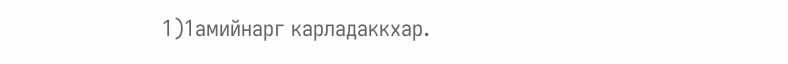1)1амийнарг карладаккхар.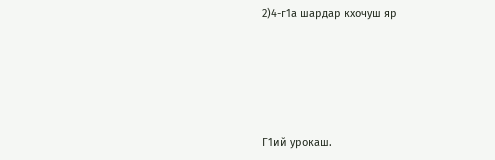2)4-г1а шардар кхочуш яр





Г1ий урокаш.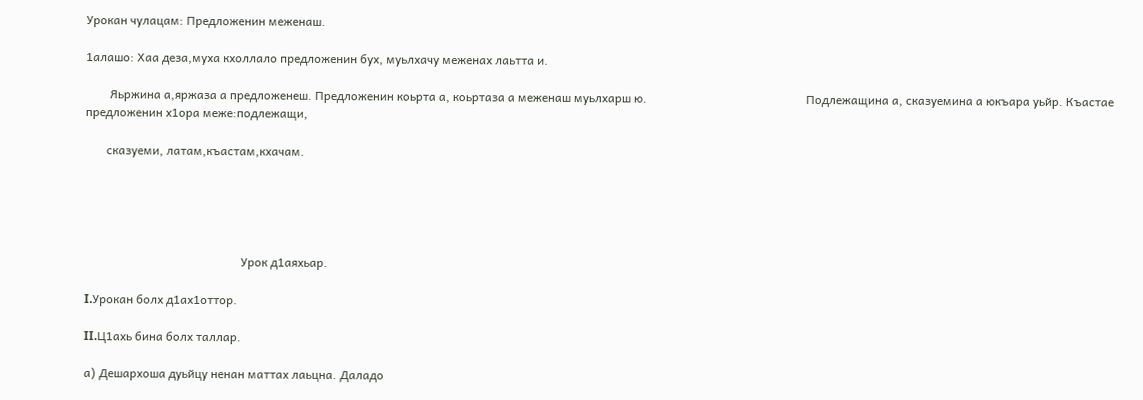Урокан чулацам: Предложенин меженаш.

1алашо: Хаа деза,муха кхоллало предложенин бух, муьлхачу меженах лаьтта и.

        Яьржина а,яржаза а предложенеш. Предложенин коьрта а, коьртаза а меженаш муьлхарш ю.                                                     Подлежащина а, сказуемина а юкъара уьйр. Къастае предложенин х1ора меже:подлежащи,

       сказуеми, латам,къастам,кхачам.





                                                    Урок д1аяхьар.

Ι.Урокан болх д1ах1оттор.

ΙΙ.Ц1ахь бина болх таллар.

а) Дешархоша дуьйцу ненан маттах лаьцна. Даладо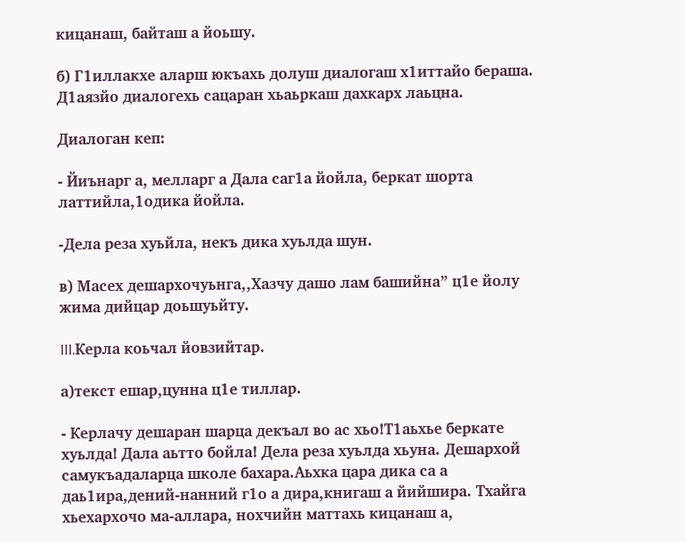кицанаш, байташ а йоьшу.

б) Г1иллакхе аларш юкъахь долуш диалогаш х1иттайо бераша. Д1аязйо диалогехь сацаран хьаьркаш дахкарх лаьцна.

Диалоган кеп:

- Йиънарг а, мелларг а Дала саг1а йойла, беркат шорта латтийла,1одика йойла.

-Дела реза хуьйла, некъ дика хуьлда шун.

в) Масех дешархочуьнга,,Хазчу дашо лам башийна” ц1е йолу жима дийцар доьшуьйту.

ΙΙΙ.Керла коьчал йовзийтар.

а)текст ешар,цунна ц1е тиллар.

- Керлачу дешаран шарца декъал во ас хьо!Т1аьхье беркате хуьлда! Дала аьтто бойла! Дела реза хуьлда хьуна. Дешархой самукъадаларца школе бахара.Аьхка цара дика са а даь1ира,дений-нанний г1о а дира,книгаш а йийшира. Тхайга хьехархочо ма-аллара, нохчийн маттахь кицанаш а,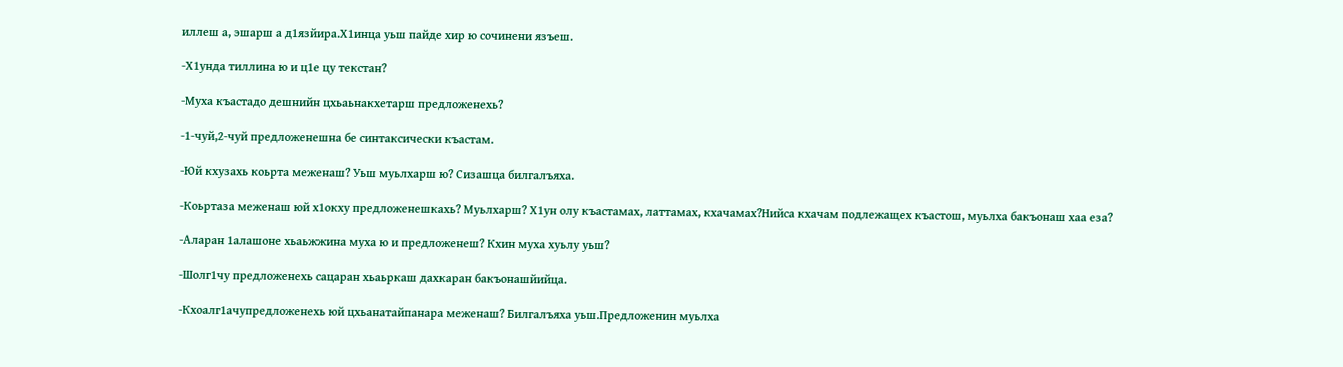иллеш а, эшарш а д1язйира.Х1инца уьш пайде хир ю сочинени язъеш.

-Х1унда тиллина ю и ц1е цу текстан?

-Муха къастадо дешнийн цхьаьнакхетарш предложенехь?

-1-чуй,2-чуй предложенешна бе синтаксически къастам.

-Юй кхузахь коьрта меженаш? Уьш муьлхарш ю? Сизашца билгалъяха.

-Коьртаза меженаш юй х1окху предложенешкахь? Муьлхарш? Х1ун олу къастамах, латтамах, кхачамах?Нийса кхачам подлежащех къастош, муьлха бакъонаш хаа еза?

-Аларан 1алашоне хьаьжжина муха ю и предложенеш? Кхин муха хуьлу уьш?

-Шолг1чу предложенехь сацаран хьаьркаш дахкаран бакъонашйийца.

-Кхоалг1ачупредложенехь юй цхьанатайпанара меженаш? Билгалъяха уьш.Предложенин муьлха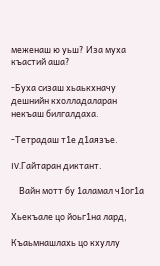меженаш ю уьш? Иза муха къастий аша?

-Буха сизаш хьаькхначу дешнийн кхолладаларан некъаш билгалдаха.

-Тетрадаш т1е д1аязъе.

ΙV.Гайтаран диктант.

    Вайн мотт бу 1аламал ч1ог1а

Хьекъале цо йоьг1на лард,

Къаьмнашлахь цо кхуллу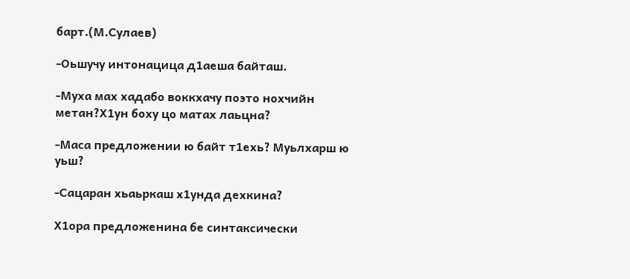барт.(М.Сулаев)

-Оьшучу интонацица д1аеша байташ.

-Муха мах хадабо воккхачу поэто нохчийн метан?Х1ун боху цо матах лаьцна?

-Маса предложении ю байт т1ехь? Муьлхарш ю уьш?

-Сацаран хьаьркаш х1унда дехкина?

Х1ора предложенина бе синтаксически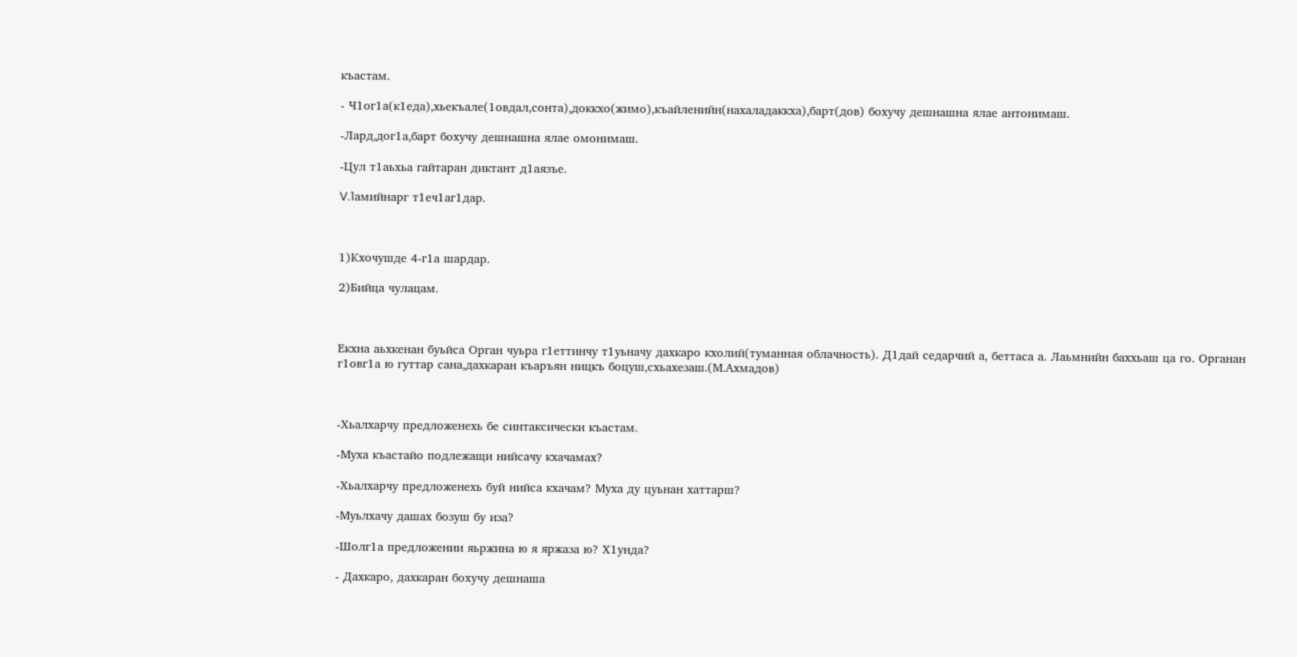къастам.

- Ч1ог1а(к1еда),хьекъале(1овдал,сонта),доккхо(жимо),къайленийн(нахаладаккха),барт(дов) бохучу дешнашна ялае антонимаш.

-Лард,дог1а,барт бохучу дешнашна ялае омонимаш.

-Цул т1аьхьа гайтаран диктант д1аязъе.

V.1амийнарг т1еч1аг1дар.



1)Кхочушде 4-г1а шардар.

2)Бийца чулацам.



Екхна аьхкенан буьйса Орган чуьра г1еттинчу т1уьначу дахкаро кхолий(туманная облачность). Д1дай седарчий а, беттаса а. Лаьмнийн баххьаш ца го. Органан г1овг1а ю гуттар сана,дахкаран къаръян ницкъ боцуш,схьахезаш.(М.Ахмадов)



-Хьалхарчу предложенехь бе синтаксически къастам.

-Муха къастайо подлежащи нийсачу кхачамах?

-Хьалхарчу предложенехь буй нийса кхачам? Муха ду цуьнан хаттарш?

-Муьлхачу дашах бозуш бу иза?

-Шолг1а предложении яьржина ю я яржаза ю? Х1унда?

- Дахкаро, дахкаран бохучу дешнаша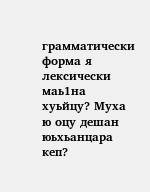грамматически форма я лексически маь1на хуьйцу? Муха ю оцу дешан юьхьанцара кеп?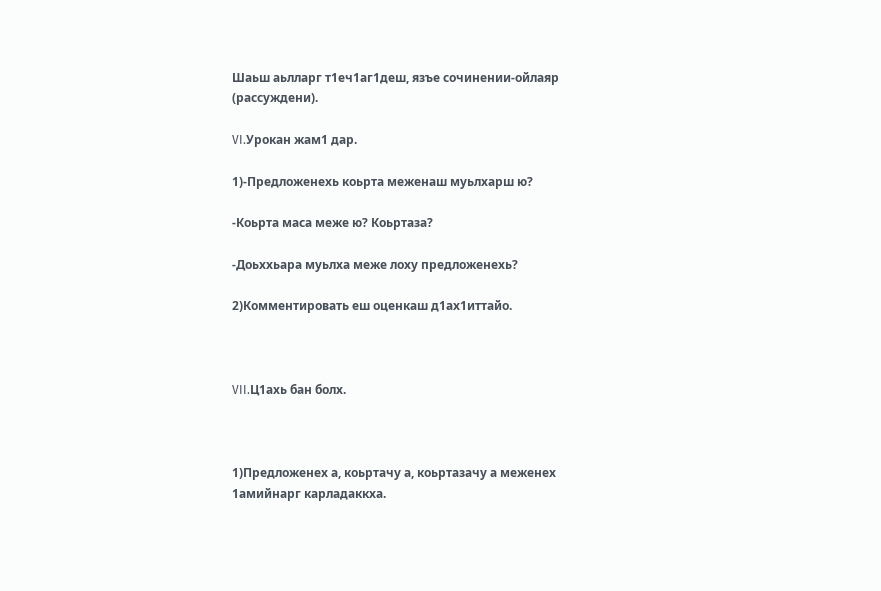Шаьш аьлларг т1еч1аг1деш, язъе сочинении-ойлаяр (рассуждени).

VΙ.Урокан жам1 дар.

1)-Предложенехь коьрта меженаш муьлхарш ю?

-Коьрта маса меже ю? Коьртаза?

-Доьххьара муьлха меже лоху предложенехь?

2)Комментировать еш оценкаш д1ах1иттайо.



VΙΙ.Ц1ахь бан болх.



1)Предложенех а, коьртачу а, коьртазачу а меженех 1амийнарг карладаккха.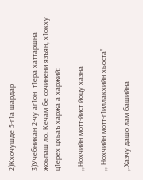2)Кхочушде 5-г1а шардар

3)Учебникан 2-чу аг1он  т1ера хаттаршна жоьпаш ло. Кечам бе сочинени язъян, х1окху ц1ерех цхьаъ харжа а харжий:

,,Нохчийн мотт-йист йоцу хазна

,, Нохчийн мотт-г1иллакхийн хьоста”

,.Хазчу дашо лам башийна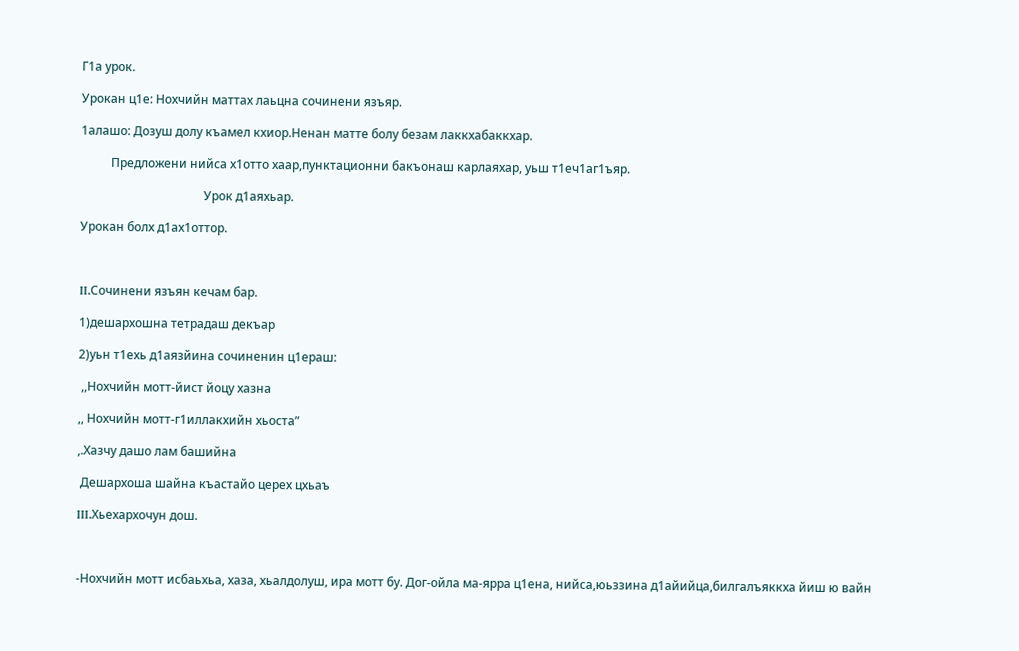Г1а урок.

Урокан ц1е: Нохчийн маттах лаьцна сочинени язъяр.

1алашо: Дозуш долу къамел кхиор.Ненан матте болу безам лаккхабаккхар.

          Предложени нийса х1отто хаар,пунктационни бакъонаш карлаяхар, уьш т1еч1аг1ъяр.

                                         Урок д1аяхьар.

Урокан болх д1ах1оттор.



ΙΙ.Сочинени язъян кечам бар.

1)дешархошна тетрадаш декъар

2)уьн т1ехь д1аязйина сочиненин ц1ераш:

 ,,Нохчийн мотт-йист йоцу хазна

,, Нохчийн мотт-г1иллакхийн хьоста”

,.Хазчу дашо лам башийна

 Дешархоша шайна къастайо церех цхьаъ

ΙΙΙ.Хьехархочун дош.



-Нохчийн мотт исбаьхьа, хаза, хьалдолуш, ира мотт бу. Дог-ойла ма-ярра ц1ена, нийса,юьззина д1айийца,билгалъяккха йиш ю вайн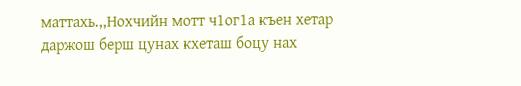маттахь.,,Нохчийн мотт ч1ог1а къен хетар даржош берш цунах кхеташ боцу нах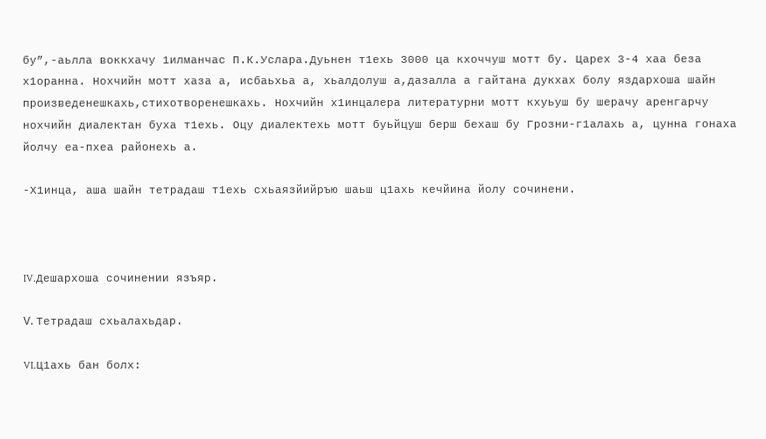бу”,-аьлла воккхачу 1илманчас П.К.Услара.Дуьнен т1ехь 3000 ца кхоччуш мотт бу. Царех 3-4 хаа беза х1оранна. Нохчийн мотт хаза а, исбаьхьа а, хьалдолуш а,дазалла а гайтана дукхах болу яздархоша шайн произведенешкахь,стихотворенешкахь. Нохчийн х1инцалера литературни мотт кхуьуш бу шерачу аренгарчу нохчийн диалектан буха т1ехь. Оцу диалектехь мотт буьйцуш берш бехаш бу Грозни-г1алахь а, цунна гонаха йолчу еа-пхеа районехь а.

-Х1инца, аша шайн тетрадаш т1ехь схьаязйийръю шаьш ц1ахь кечйина йолу сочинени.



ΙV.Дешархоша сочинении язъяр.

V. Тетрадаш схьалахьдар.

VΙ.Ц1ахь бан болх: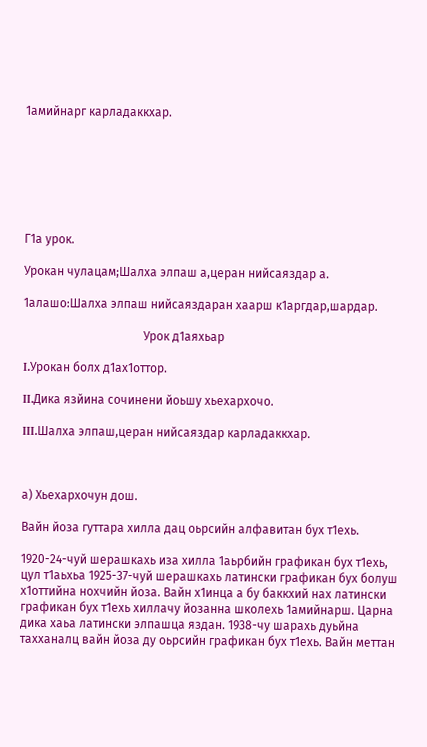1амийнарг карладаккхар.







Г1а урок.

Урокан чулацам;Шалха элпаш а,церан нийсаяздар а.

1алашо:Шалха элпаш нийсаяздаран хаарш к1аргдар,шардар.

                                        Урок д1аяхьар

Ι.Урокан болх д1ах1оттор.

ΙΙ.Дика язйина сочинени йоьшу хьехархочо.

ΙΙΙ.Шалха элпаш,церан нийсаяздар карладаккхар.



а) Хьехархочун дош.

Вайн йоза гуттара хилла дац оьрсийн алфавитан бух т1ехь.

1920-24-чуй шерашкахь иза хилла 1аьрбийн графикан бух т1ехь, цул т1аьхьа 1925-37-чуй шерашкахь латински графикан бух болуш х1оттийна нохчийн йоза. Вайн х1инца а бу баккхий нах латински графикан бух т1ехь хиллачу йозанна школехь 1амийнарш. Царна дика хаьа латински элпашца яздан. 1938-чу шарахь дуьйна тахханалц вайн йоза ду оьрсийн графикан бух т1ехь. Вайн меттан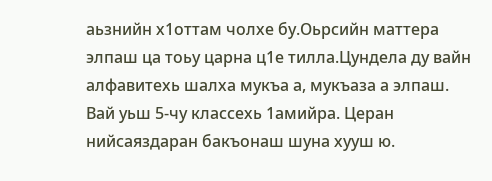аьзнийн х1оттам чолхе бу.Оьрсийн маттера элпаш ца тоьу царна ц1е тилла.Цундела ду вайн алфавитехь шалха мукъа а, мукъаза а элпаш. Вай уьш 5-чу классехь 1амийра. Церан нийсаяздаран бакъонаш шуна хууш ю.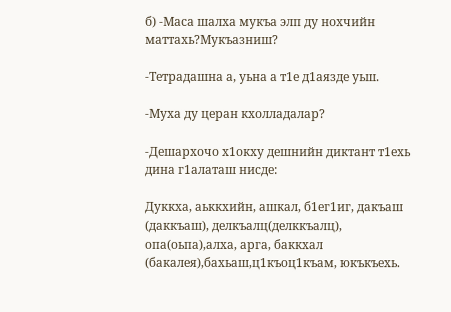б) -Маса шалха мукъа элп ду нохчийн маттахь?Мукъазниш?

-Тетрадашна а, уьна а т1е д1аязде уьш.

-Муха ду церан кхолладалар?

-Дешархочо х1окху дешнийн диктант т1ехь дина г1алаташ нисде:

Дуккха, аьккхийн, ашкал, б1ег1иг, дакъаш (даккъаш), делкъалц(делккъалц), опа(оьпа),алха, арга, баккхал (бакалея),бахьаш,ц1къоц1къам, юкъкъехь.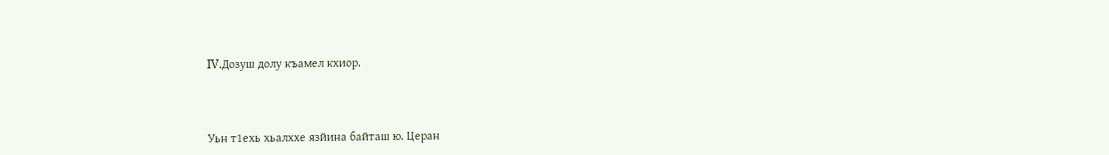ΙV.Дозуш долу къамел кхиор.



Уьн т1ехь хьалххе язйина байташ ю. Церан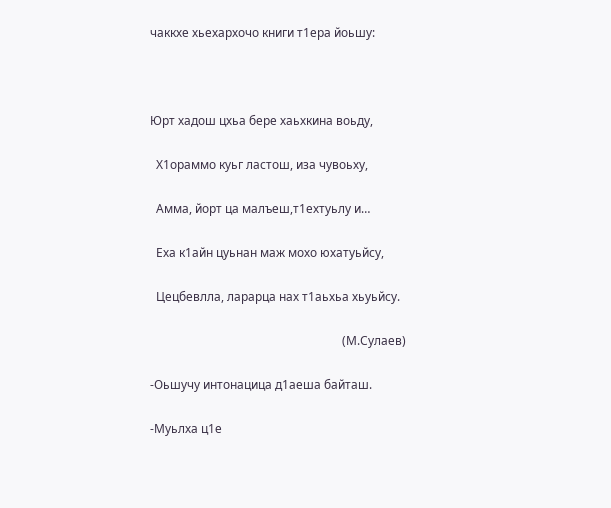чаккхе хьехархочо книги т1ера йоьшу:



Юрт хадош цхьа бере хаьхкина воьду,

  Х1ораммо куьг ластош, иза чувоьху,

  Амма, йорт ца малъеш,т1ехтуьлу и…

  Еха к1айн цуьнан маж мохо юхатуьйсу,

  Цецбевлла, ларарца нах т1аьхьа хьуьйсу.

                                                                (М.Сулаев)

-Оьшучу интонацица д1аеша байташ.

-Муьлха ц1е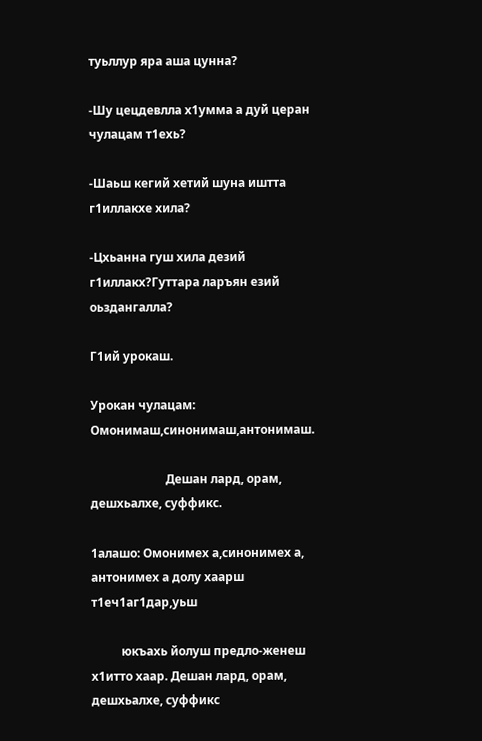туьллур яра аша цунна?

-Шу цецдевлла х1умма а дуй церан чулацам т1ехь?

-Шаьш кегий хетий шуна иштта г1иллакхе хила?

-Цхьанна гуш хила дезий г1иллакх?Гуттара ларъян езий оьздангалла?

Г1ий урокаш.

Урокан чулацам: Омонимаш,синонимаш,антонимаш.

                         Дешан лард, орам, дешхьалхе, суффикс.

1алашо: Омонимех а,синонимех а, антонимех а долу хаарш т1еч1аг1дар,уьш

          юкъахь йолуш предло-женеш х1итто хаар. Дешан лард, орам, дешхьалхе, суффикс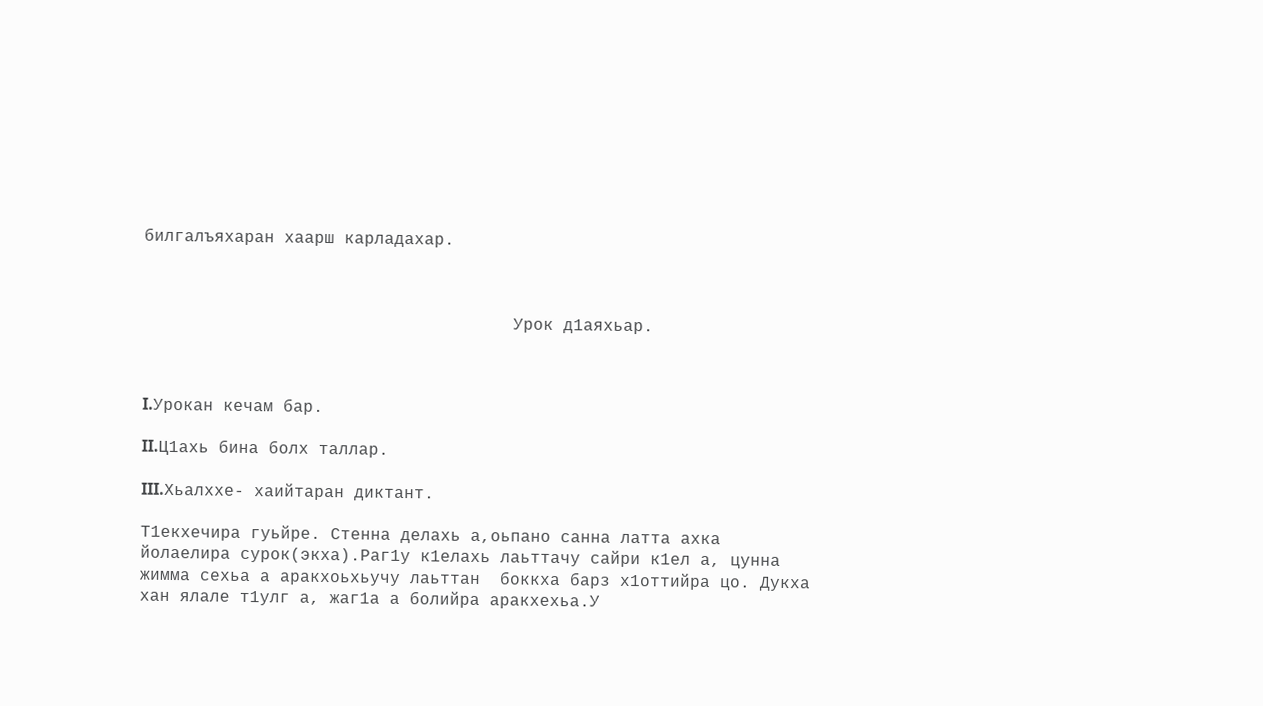билгалъяхаран хаарш карладахар.



                                     Урок д1аяхьар.



Ι.Урокан кечам бар.

ΙΙ.Ц1ахь бина болх таллар.

ΙΙΙ.Хьалххе- хаийтаран диктант.

Т1екхечира гуьйре. Стенна делахь а,оьпано санна латта ахка  йолаелира сурок(экха).Раг1у к1елахь лаьттачу сайри к1ел а, цунна жимма сехьа а аракхоьхьучу лаьттан  боккха барз х1оттийра цо. Дукха хан ялале т1улг а, жаг1а а болийра аракхехьа.У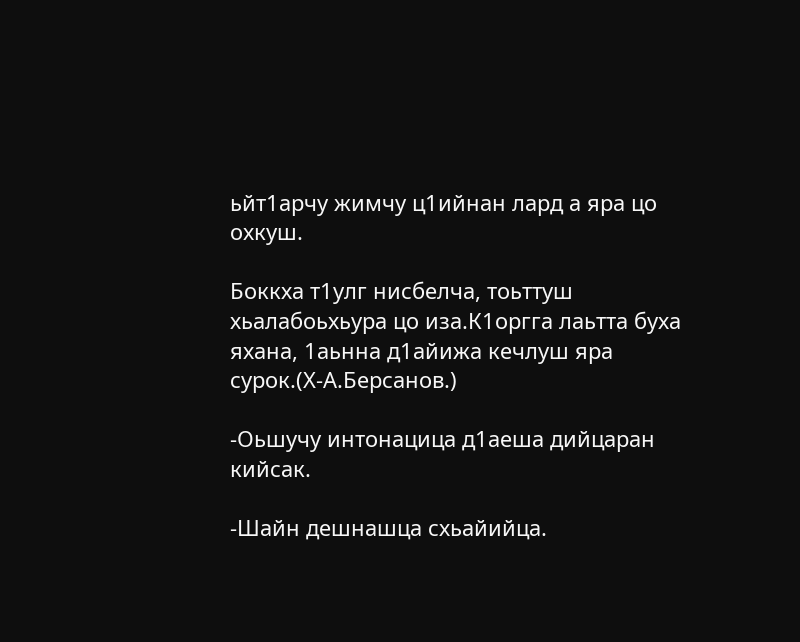ьйт1арчу жимчу ц1ийнан лард а яра цо охкуш.

Боккха т1улг нисбелча, тоьттуш хьалабоьхьура цо иза.К1оргга лаьтта буха яхана, 1аьнна д1айижа кечлуш яра сурок.(Х-А.Берсанов.)

-Оьшучу интонацица д1аеша дийцаран кийсак.

-Шайн дешнашца схьайийца.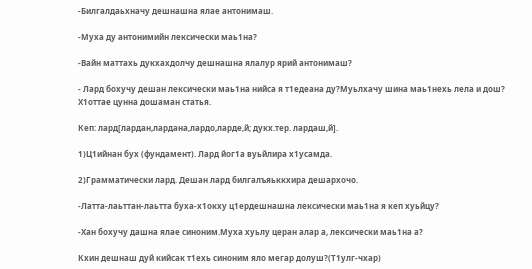-Билгалдаьхначу дешнашна ялае антонимаш.

-Муха ду антонимийн лексически маь1на?

-Вайн маттахь дукхахдолчу дешнашна ялалур ярий антонимаш?

- Лард бохучу дешан лексически маь1на нийса я т1едеана ду?Муьлхачу шина маь1нехь лела и дош? Х1оттае цунна дошаман статья.

Кеп: лард[лардан,лардана,лардо,ларде,й; дукх.тер. лардаш,й].

1)Ц1ийнан бух (фундамент). Лард йог1а вуьйлира х1усамда.

2)Грамматически лард. Дешан лард билгалъяьккхира дешархочо.

-Латта-лаьттан-лаьтта буха-х1окху ц1ердешнашна лексически маь1на я кеп хуьйцу?

-Хан бохучу дашна ялае синоним.Муха хуьлу церан алар а, лексически маь1на а?

Кхин дешнаш дуй кийсак т1ехь синоним яло мегар долуш?(Т1улг-чхар)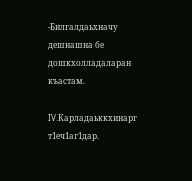-Билгалдаьхначу дешнашна бе дошкхолладаларан къастам.

ΙV.Карладаьккхинарг т1еч1аг1дар.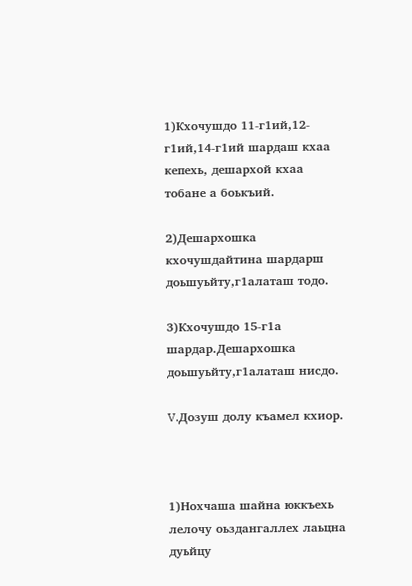1)Кхочушдо 11-г1ий,12-г1ий,14-г1ий шардаш кхаа кепехь, дешархой кхаа тобане а боькъий.

2)Дешархошка кхочушдайтина шардарш доьшуьйту,г1алаташ тодо.

3)Кхочушдо 15-г1а шардар.Дешархошка доьшуьйту,г1алаташ нисдо.

V.Дозуш долу къамел кхиор.



1)Нохчаша шайна юккъехь лелочу оьздангаллех лаьцна дуьйцу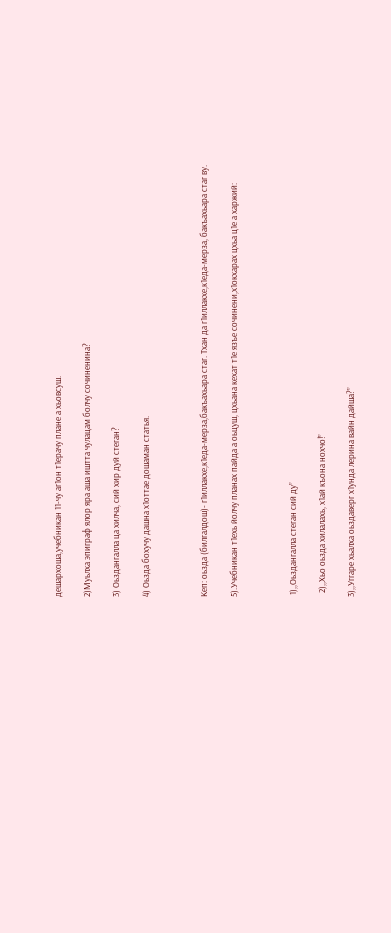дешархоша,учебникан 11-чу аг1он т1ерачу плане а хьовсуш.

2)Муьлха эпиграф ялор яра аша иштта чулацам болчу сочиненина?

3) Оьздангалла ца хилча, сий хир дуй стеган?

4) Оьзда бохучу дашна х1оттае дошаман статья.



Кеп: оьзда (билгалдош)- г1иллакхе,к1еда-мерза,бакъахьара стаг. Тхан да г1иллакхе,к1еда-мерза, бакъахьара стаг ву.

5).Учебникан т1ехь йолчу планах пайда а оьцуш, цхьана кехат т1е язъе сочинени,х1окхарах цхьа ц1е а харжий:



 1),,Оьздангалла стеган сий ду”

  2),,Хьо оьзда хилалахь, х1ай къона нохчо!”

3),,Уггаре хьалха оьздаверг х1унда лерина вайн дайша?”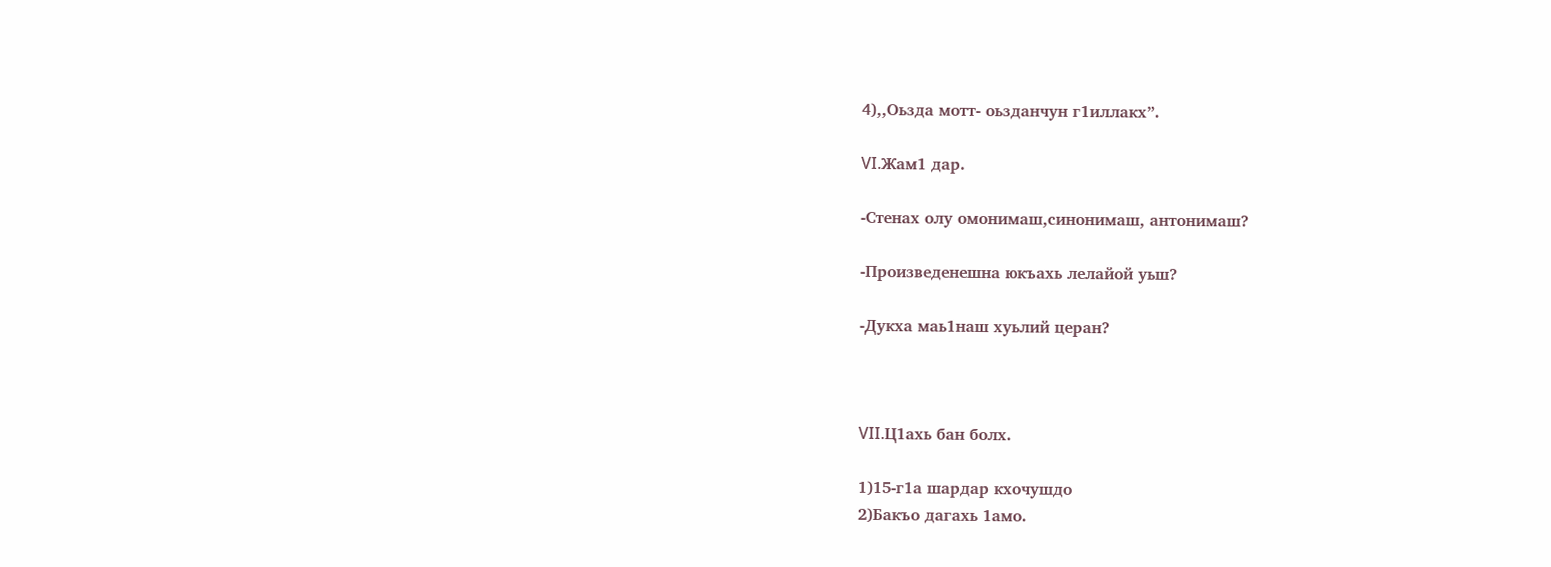4),,Оьзда мотт- оьзданчун г1иллакх”.

VΙ.Жам1 дар.

-Стенах олу омонимаш,синонимаш, антонимаш?

-Произведенешна юкъахь лелайой уьш?

-Дукха маь1наш хуьлий церан?



VΙΙ.Ц1ахь бан болх.

1)15-г1а шардар кхочушдо
2)Бакъо дагахь 1амо.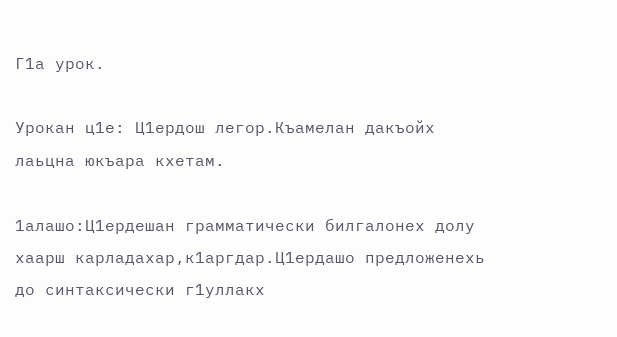Г1а урок.

Урокан ц1е: Ц1ердош легор.Къамелан дакъойх лаьцна юкъара кхетам.

1алашо:Ц1ердешан грамматически билгалонех долу хаарш карладахар,к1аргдар.Ц1ердашо предложенехь до синтаксически г1уллакх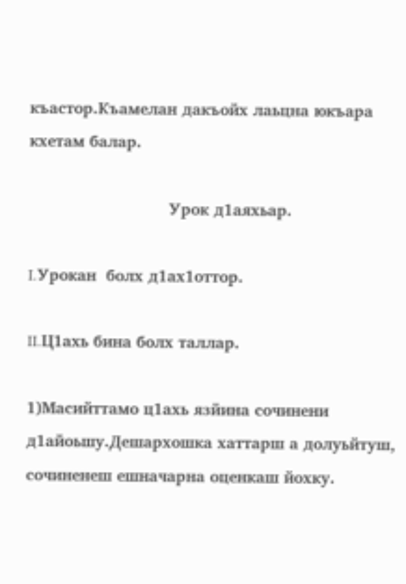къастор.Къамелан дакъойх лаьцна юкъара кхетам балар.

                            Урок д1аяхьар.

Ι.Урокан  болх д1ах1оттор.

ΙΙ.Ц1ахь бина болх таллар.

1)Масийттамо ц1ахь язйина сочинени д1айоьшу.Дешархошка хаттарш а долуьйтуш, сочиненеш ешначарна оценкаш йохку.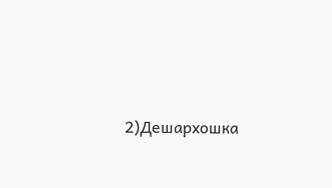2)Дешархошка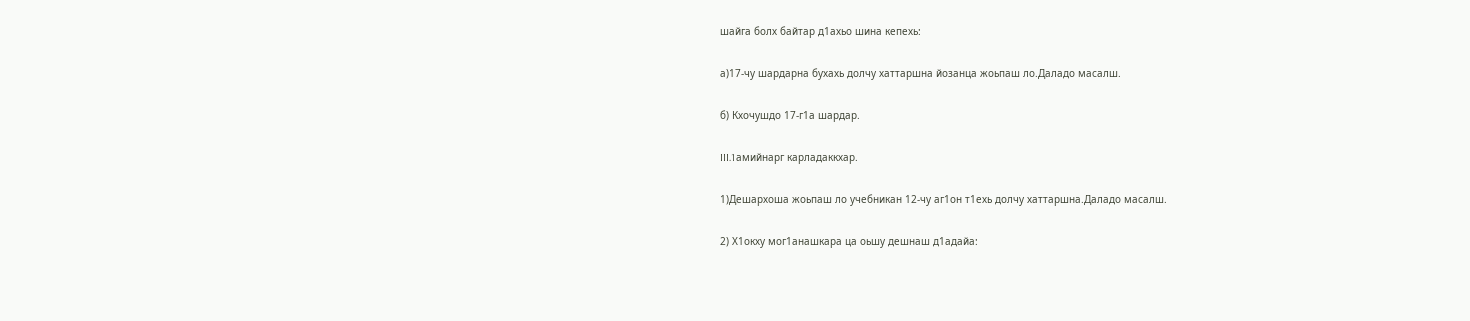шайга болх байтар д1ахьо шина кепехь:

а)17-чу шардарна бухахь долчу хаттаршна йозанца жоьпаш ло.Даладо масалш.

б) Кхочушдо 17-г1а шардар.

ΙΙΙ.1амийнарг карладаккхар.

1)Дешархоша жоьпаш ло учебникан 12-чу аг1он т1ехь долчу хаттаршна.Даладо масалш.

2) Х1окху мог1анашкара ца оьшу дешнаш д1адайа: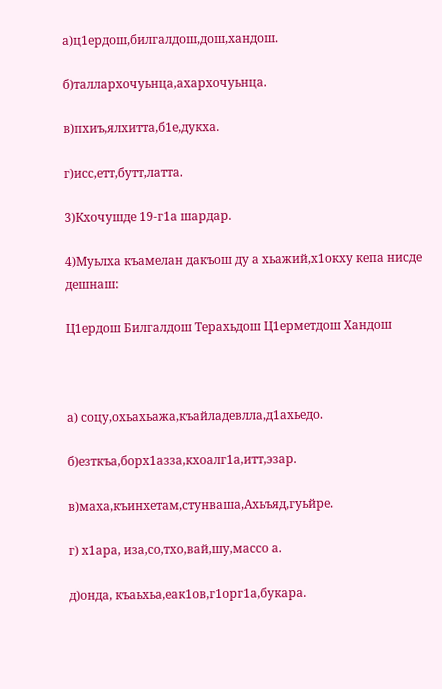а)ц1ердош,билгалдош,дош,хандош.

б)таллархочуьнца,ахархочуьнца.

в)пхиъ,ялхитта,б1е,дукха.

г)исс,етт,бутт,латта.

3)Кхочушде 19-г1а шардар.

4)Муьлха къамелан дакъош ду а хьажий,х1окху кепа нисде дешнаш:

Ц1ердош Билгалдош Терахьдош Ц1ерметдош Хандош



а) соцу,охьахьажа,къайладевлла,д1ахьедо.

б)езткъа,борх1азза,кхоалг1а,итт,эзар.

в)маха,къинхетам,стунваша,Ахьъяд,гуьйре.

г) х1ара, иза,со,тхо,вай,шу,массо а.

д)онда, къаьхьа,еак1ов,г1орг1а,букара.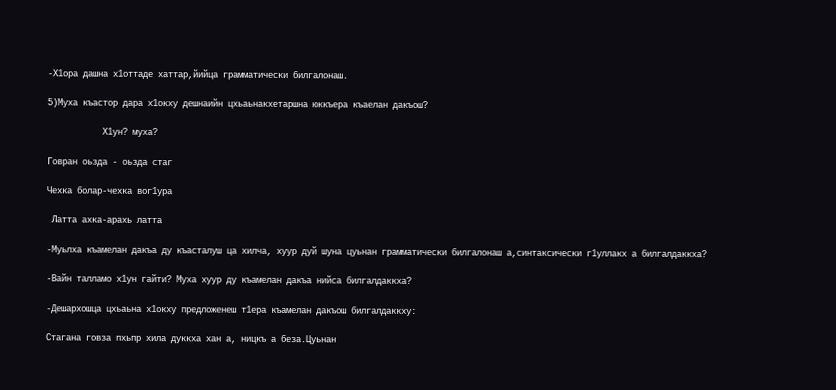-Х1ора дашна х1оттаде хаттар,йийца грамматически билгалонаш.

5)Муха къастор дара х1окху дешнаийн цхьаьнакхетаршна юккъера къаелан дакъош?

           Х1ун? муха?

Говран оьзда - оьзда стаг

Чехка болар-чехка вог1ура

 Латта ахка-арахь латта

-Муьлха къамелан дакъа ду къасталуш ца хилча, хуур дуй шуна цуьнан грамматически билгалонаш а,синтаксически г1уллакх а билгалдаккха?

-Вайн талламо х1ун гайти? Муха хуур ду къамелан дакъа нийса билгалдаккха?

-Дешархошца цхьаьна х1окху предложенеш т1ера къамелан дакъош билгалдаккху:

Стагана говза пхьпр хила дуккха хан а, ницкъ а беза.Цуьнан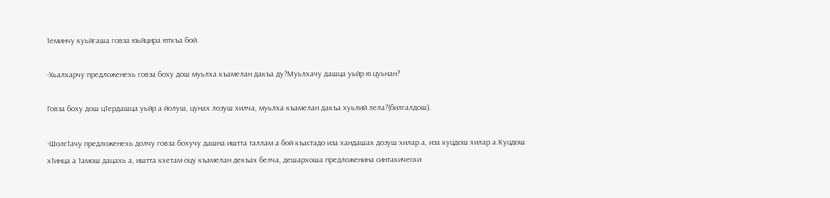1еминчу куьйгаша говза юьйцира юткъа бой.

-Хьалхарчу предложенехь говза боху дош муьлха къамелан дакъа ду?Муьлхачу дашца уьйр ю цуьнан?

Говза боху дош ц1ердашца уьйр а йолуш, цунах лозуш хилча, муьлха къамелан дакъа хуьлий лела?(билгалдош).

-Шолг1ачу предложенехь долчу говза бохучу дашна иштта таллам а бой къастадо иза хандашах дозуш хилар а, иза куцдош хилар а.Куцдош х1инца а 1амош дацахь а, иштта кхетам оцу къамелан декъах белча, дешархоша предложенина синтакически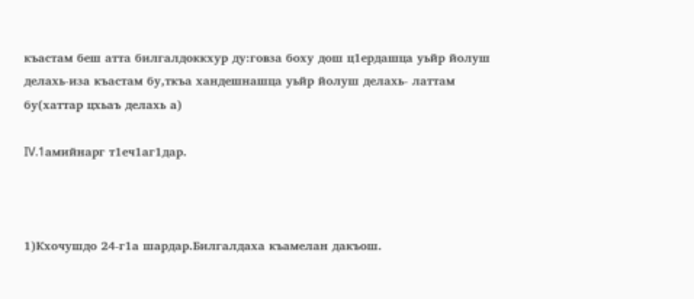къастам беш атта билгалдоккхур ду:говза боху дош ц1ердашца уьйр йолуш делахь-иза къастам бу,ткъа хандешнашца уьйр йолуш делахь- латтам бу(хаттар цхьаъ делахь а)

ΙV.1амийнарг т1еч1аг1дар.



1)Кхочушдо 24-г1а шардар.Билгалдаха къамелан дакъош.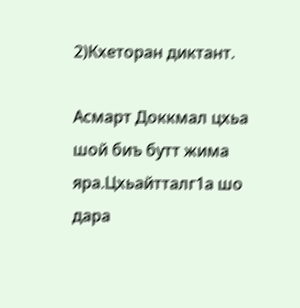2)Кхеторан диктант.

Асмарт Доккмал цхьа шой биъ бутт жима яра.Цхьайтталг1а шо дара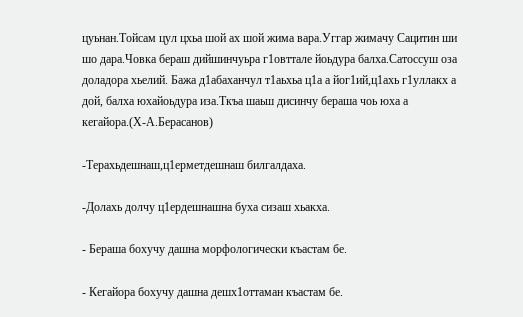цуьнан.Тойсам цул цхьа шой ах шой жима вара.Уггар жимачу Сацитин ши шо дара.Човка бераш дийшинчуьра г1овттале йоьдура балха.Сатоссуш оза доладора хьелий. Бажа д1абаханчул т1аьхьа ц1а а йог1ий,ц1ахь г1уллакх а дой, балха юхайоьдура иза.Ткъа шаьш дисинчу бераша чоь юха а  кегайора.(Х-А.Берасанов)

-Терахьдешнаш,ц1ерметдешнаш билгалдаха.

-Долахь долчу ц1ердешнашна буха сизаш хьакха.

- Бераша бохучу дашна морфологически къастам бе.

- Кегайора бохучу дашна дешх1оттаман къастам бе.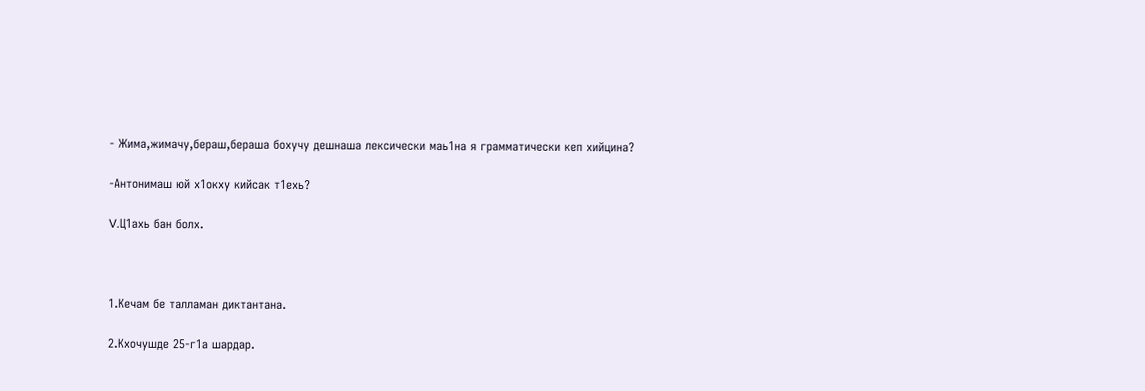- Жима,жимачу,бераш,бераша бохучу дешнаша лексически маь1на я грамматически кеп хийцина?

-Антонимаш юй х1окху кийсак т1ехь?

V.Ц1ахь бан болх.



1.Кечам бе талламан диктантана.

2.Кхочушде 25-г1а шардар.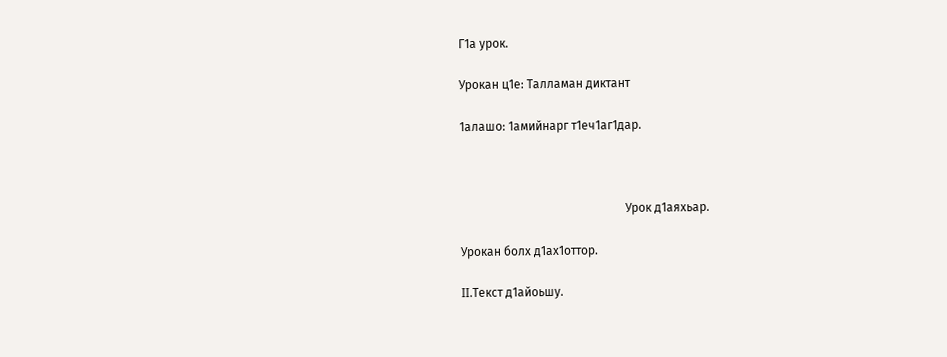Г1а урок.

Урокан ц1е: Талламан диктант

1алашо: 1амийнарг т1еч1аг1дар.



                                                       Урок д1аяхьар.

Урокан болх д1ах1оттор.

ΙΙ.Текст д1айоьшу.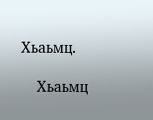Хьаьмц.

    Хьаьмц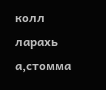колл ларахь а,стомма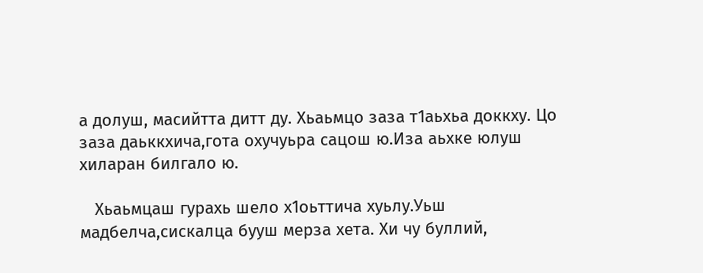а долуш, масийтта дитт ду. Хьаьмцо заза т1аьхьа доккху. Цо заза даьккхича,гота охучуьра сацош ю.Иза аьхке юлуш хиларан билгало ю.

   Хьаьмцаш гурахь шело х1оьттича хуьлу.Уьш мадбелча,сискалца бууш мерза хета. Хи чу буллий,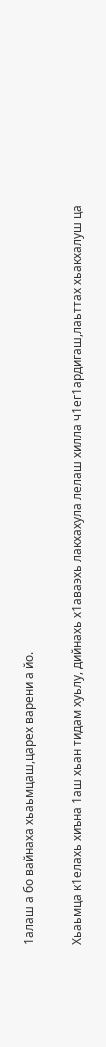1алаш а бо вайнаха хьаьмцаш,царех варени а йо.

Хьаьмца к1елахь хиъна 1аш хьан тидам хуьлу, дийнахь х1аваэхь лакхахула лелаш хилла ч1ег1ардигаш,лаьттах хьакхалуш ца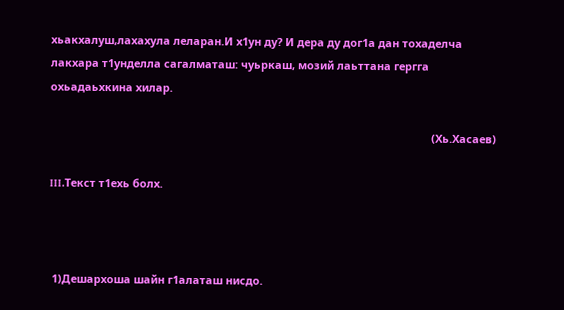хьакхалуш,лахахула леларан.И х1ун ду? И дера ду дог1а дан тохаделча лакхара т1унделла сагалматаш: чуьркаш, мозий лаьттана гергга охьадаьхкина хилар.

                                                                                                                               (Хь.Хасаев)

ΙΙΙ.Текст т1ехь болх.



 1)Дешархоша шайн г1алаташ нисдо.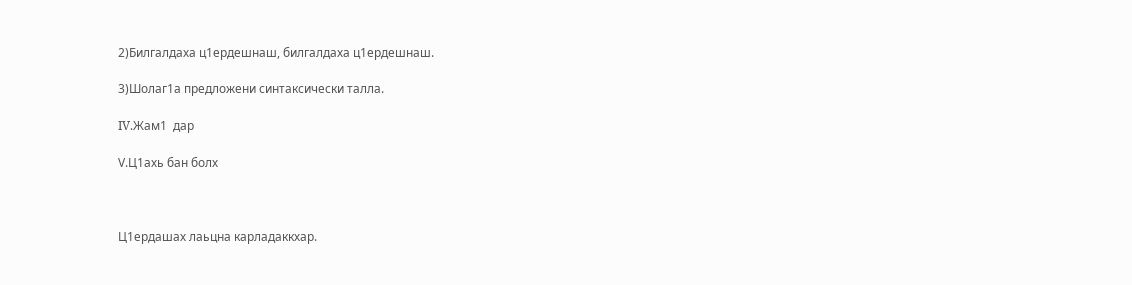2)Билгалдаха ц1ердешнаш, билгалдаха ц1ердешнаш.

3)Шолаг1а предложени синтаксически талла.

ΙV.Жам1  дар

V.Ц1ахь бан болх



Ц1ердашах лаьцна карладаккхар.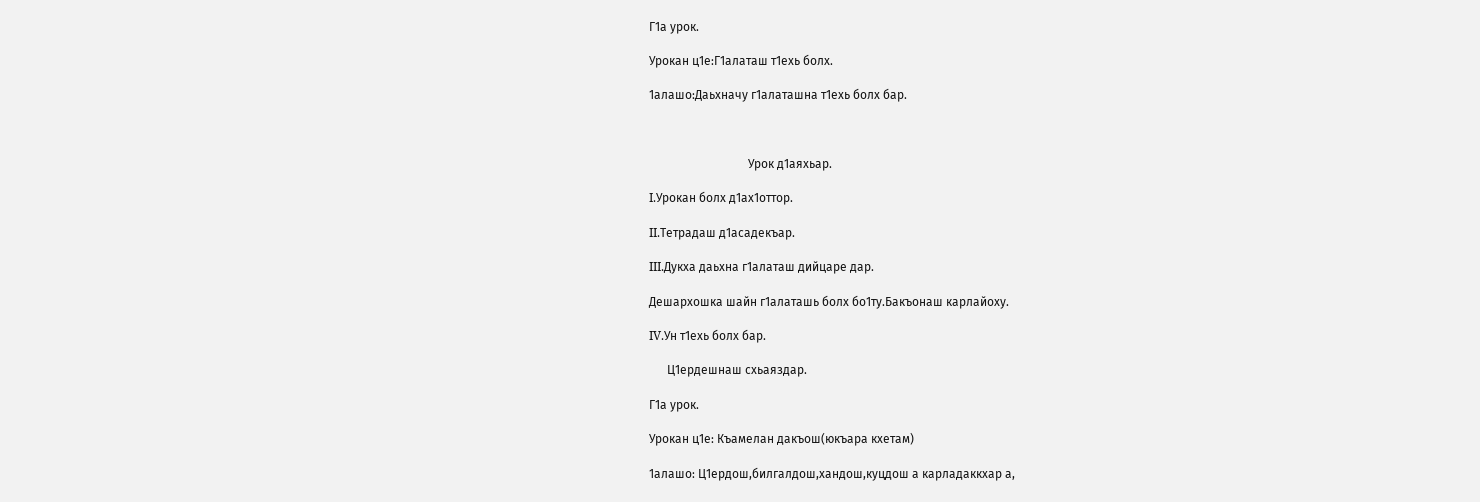Г1а урок.

Урокан ц1е:Г1алаташ т1ехь болх.

1алашо:Даьхначу г1алаташна т1ехь болх бар.



                                 Урок д1аяхьар.

Ι.Урокан болх д1ах1оттор.

ΙΙ.Тетрадаш д1асадекъар.

ΙΙΙ.Дукха даьхна г1алаташ дийцаре дар.

Дешархошка шайн г1алаташь болх бо1ту.Бакъонаш карлайоху.

ΙV.Ун т1ехь болх бар.

      Ц1ердешнаш схьаяздар.

Г1а урок.

Урокан ц1е: Къамелан дакъош(юкъара кхетам)

1алашо: Ц1ердош,билгалдош,хандош,куцдош а карладаккхар а,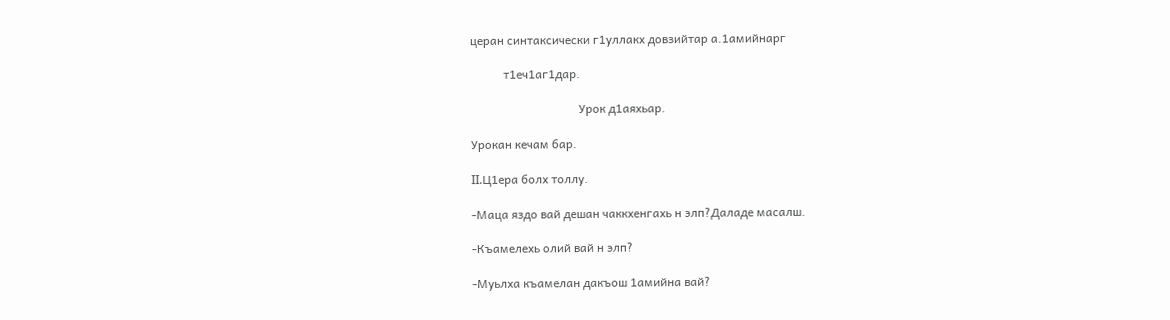церан синтаксически г1уллакх довзийтар а.1амийнарг

           т1еч1аг1дар.

                                    Урок д1аяхьар.

Урокан кечам бар.

ΙΙ.Ц1ера болх толлу.

-Маца яздо вай дешан чаккхенгахь н элп?Даладе масалш.

-Къамелехь олий вай н элп?

-Муьлха къамелан дакъош 1амийна вай?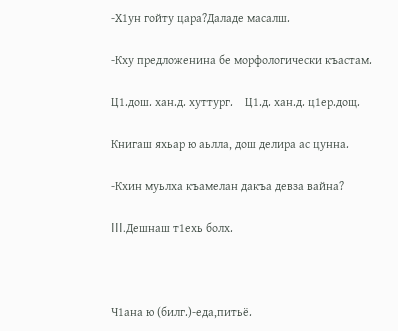-Х1ун гойту цара?Даладе масалш.

-Кху предложенина бе морфологически къастам.

Ц1.дош. хан.д. хуттург.    Ц1.д. хан.д. ц1ер.дощ.

Книгаш яхьар ю аьлла, дош делира ас цунна.

-Кхин муьлха къамелан дакъа девза вайна?

ΙΙΙ.Дешнаш т1ехь болх.



Ч1ана ю (билг.)-еда,питьё.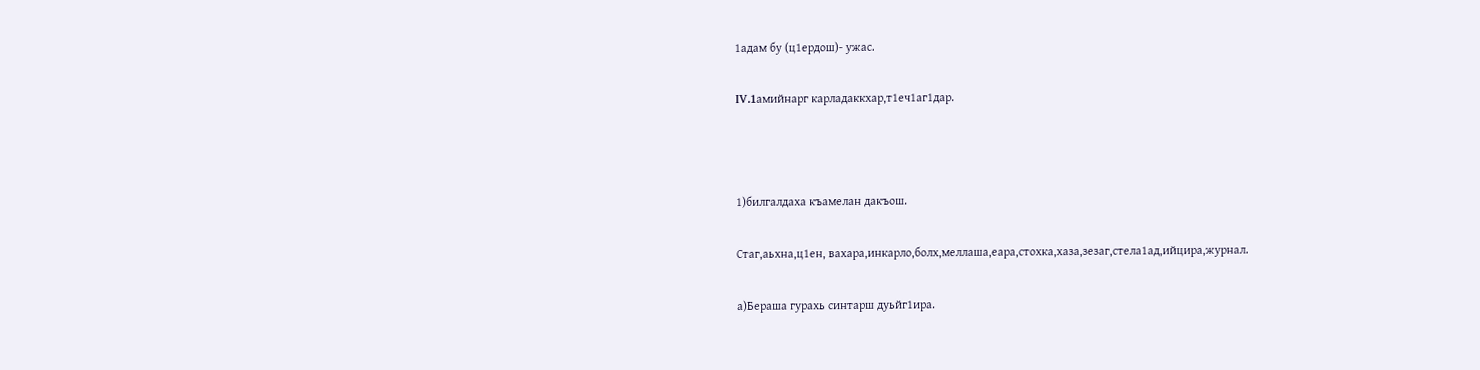1адам бу (ц1ердош)- ужас.

ΙV.1амийнарг карладаккхар,т1еч1аг1дар.



1)билгалдаха къамелан дакъош.

Стаг,аьхна,ц1ен, вахара,инкарло,болх,меллаша,еара,стохка,хаза,зезаг,стела1ад,ийцира,журнал.

а)Бераша гурахь синтарш дуьйг1ира.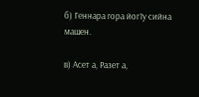б) Геннара гора йог1у сийна машен.

в) Асет а, Разет а,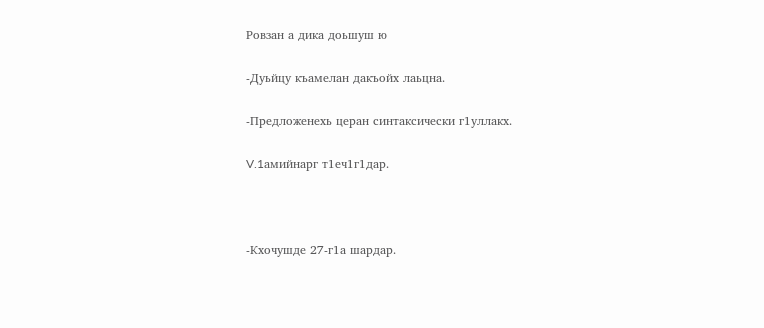Ровзан а дика доьшуш ю

-Дуьйцу къамелан дакъойх лаьцна.

-Предложенехь церан синтаксически г1уллакх.

V.1амийнарг т1еч1г1дар.



-Кхочушде 27-г1а шардар.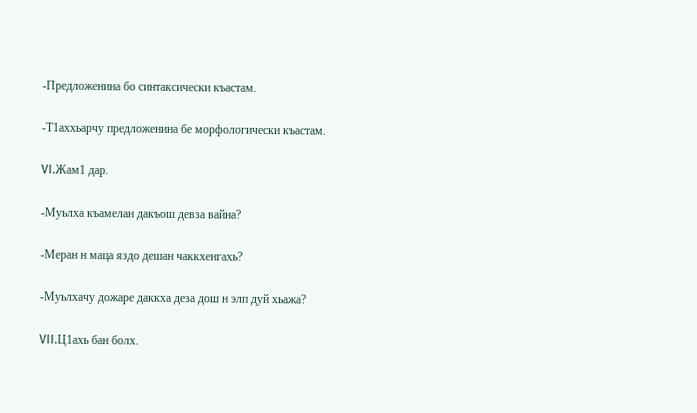-Предложенина бо синтаксически къастам.

-Т1аххьарчу предложенина бе морфологически къастам.

VΙ.Жам1 дар.

-Муьлха къамелан дакъош девза вайна?

-Меран н маца яздо дешан чаккхенгахь?

-Муьлхачу дожаре даккха деза дош н элп дуй хьажа?

VΙΙ.Ц1ахь бан болх.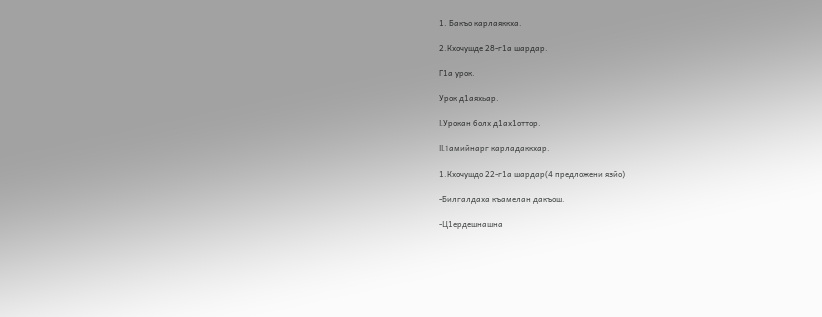1. Бакъо карлаяккха.

2.Кхочушде 28-г1а шардар.

Г1а урок.

Урок д1аяхьар.

Ι.Урокан болх д1ах1оттор.

ΙΙ.1амийнарг карладаккхар.

1.Кхочушдо 22-г1а шардар(4 предложени язйо)

-Билгалдаха къамелан дакъош.

-Ц1ердешнашна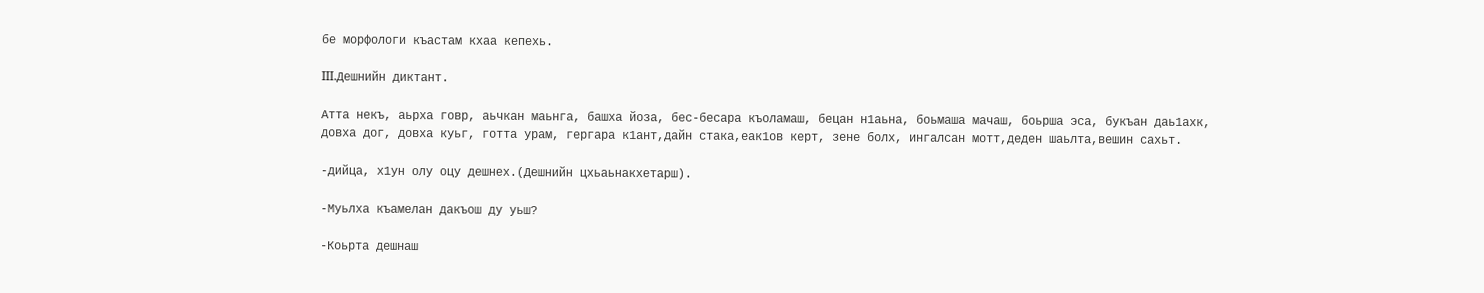бе морфологи къастам кхаа кепехь.

ΙΙΙ.Дешнийн диктант.

Атта некъ, аьрха говр, аьчкан маьнга, башха йоза, бес-бесара къоламаш, бецан н1аьна, боьмаша мачаш, боьрша эса, букъан даь1ахк, довха дог, довха куьг, готта урам, гергара к1ант,дайн стака,еак1ов керт, зене болх, ингалсан мотт,деден шаьлта,вешин сахьт.

-дийца, х1ун олу оцу дешнех.(Дешнийн цхьаьнакхетарш).

-Муьлха къамелан дакъош ду уьш?

-Коьрта дешнаш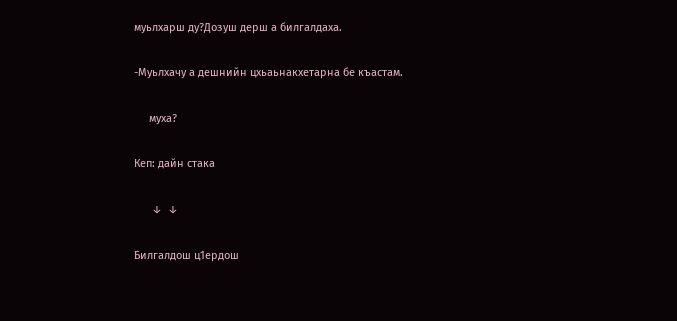муьлхарш ду?Дозуш дерш а билгалдаха.

-Муьлхачу а дешнийн цхьаьнакхетарна бе къастам.

     муха?

Кеп: дайн стака

      ↓  ↓

Билгалдош ц1ердош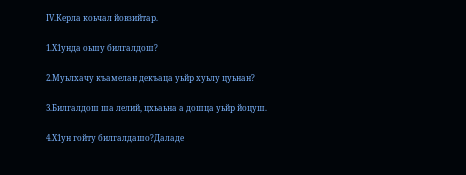ΙV.Керла коьчал йовзийтар.

1.Х1унда оьшу билгалдош?

2.Муьлхачу къамелан декъаца уьйр хуьлу цуьнан?

3.Билгалдош ша лелий, цхьаьна а дошца уьйр йоцуш.

4.Х1ун гойту билгалдашо?Даладе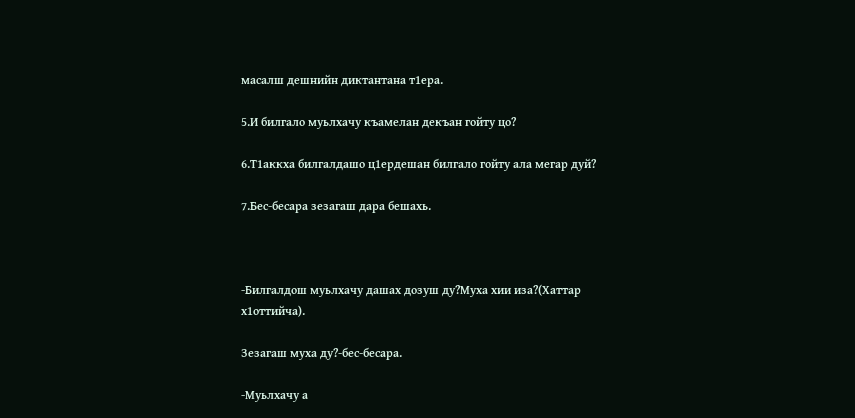масалш дешнийн диктантана т1ера.

5.И билгало муьлхачу къамелан декъан гойту цо?

6.Т1аккха билгалдашо ц1ердешан билгало гойту ала мегар дуй?

7.Бес-бесара зезагаш дара бешахь.



-Билгалдош муьлхачу дашах дозуш ду?Муха хии иза?(Хаттар х1оттийча).

Зезагаш муха ду?-бес-бесара.

-Муьлхачу а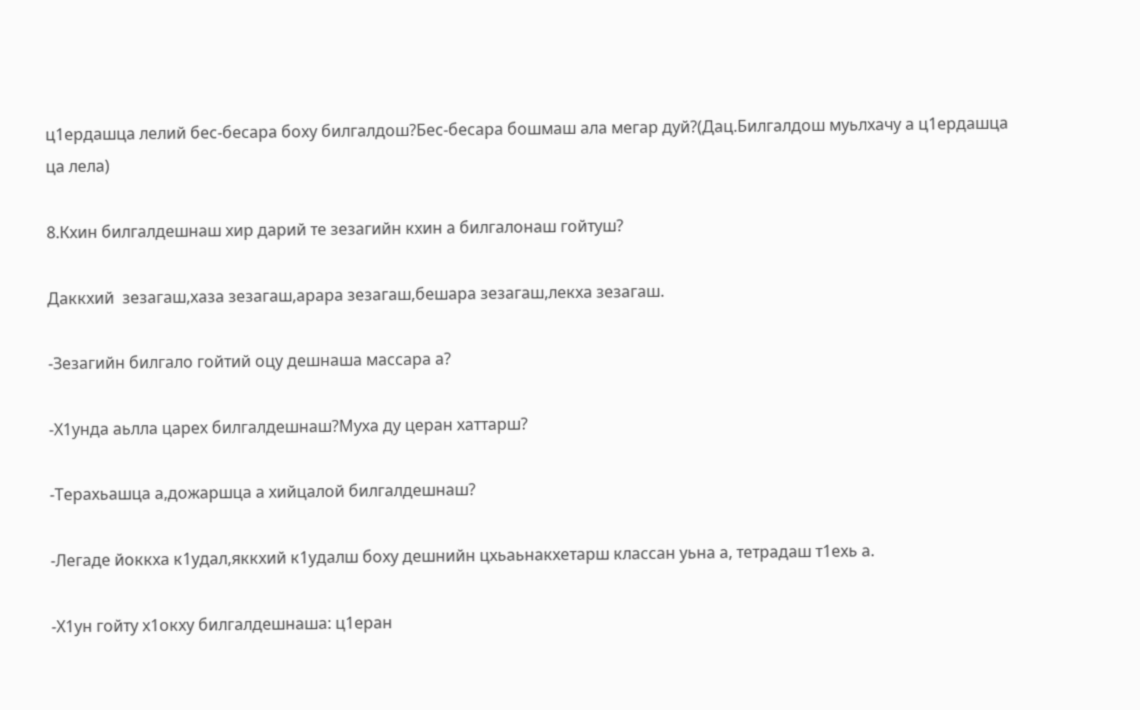ц1ердашца лелий бес-бесара боху билгалдош?Бес-бесара бошмаш ала мегар дуй?(Дац.Билгалдош муьлхачу а ц1ердашца ца лела)

8.Кхин билгалдешнаш хир дарий те зезагийн кхин а билгалонаш гойтуш?

Даккхий  зезагаш,хаза зезагаш,арара зезагаш,бешара зезагаш,лекха зезагаш.

-Зезагийн билгало гойтий оцу дешнаша массара а?

-Х1унда аьлла царех билгалдешнаш?Муха ду церан хаттарш?

-Терахьашца а,дожаршца а хийцалой билгалдешнаш?

-Легаде йоккха к1удал,яккхий к1удалш боху дешнийн цхьаьнакхетарш классан уьна а, тетрадаш т1ехь а.

-Х1ун гойту х1окху билгалдешнаша: ц1еран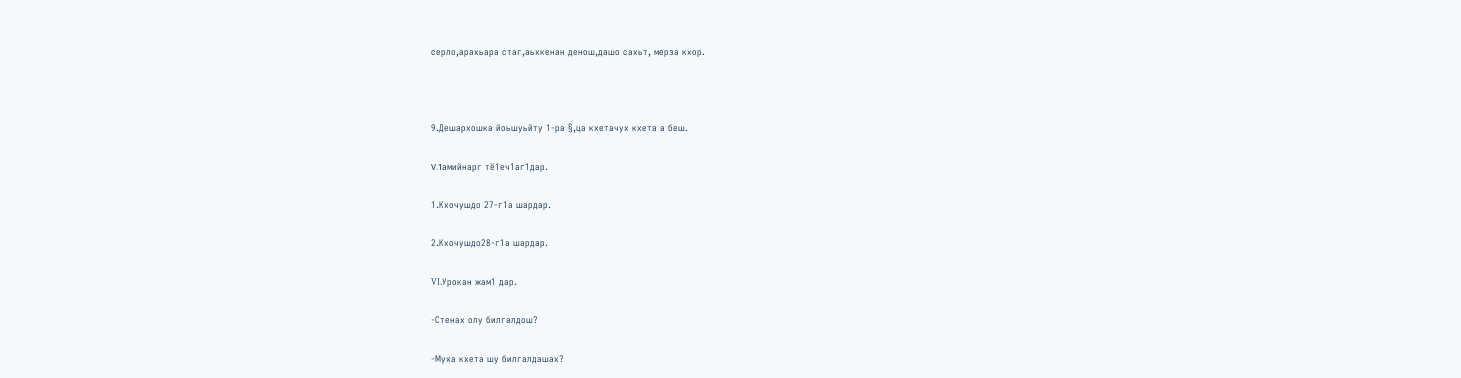серло,арахьара стаг,аьхкенан денош,дашо сахьт, мерза кхор.



9.Дешархошка йоьшуьйту 1-ра §,ца кхетачух кхета а беш.

V.1амийнарг тё1еч1аг1дар.

1.Кхочушдо 27-г1а шардар.

2.Кхочушдо28-г1а шардар.

VΙ.Урокан жам1 дар.

-Стенах олу билгалдош?

-Муха кхета шу билгалдашах?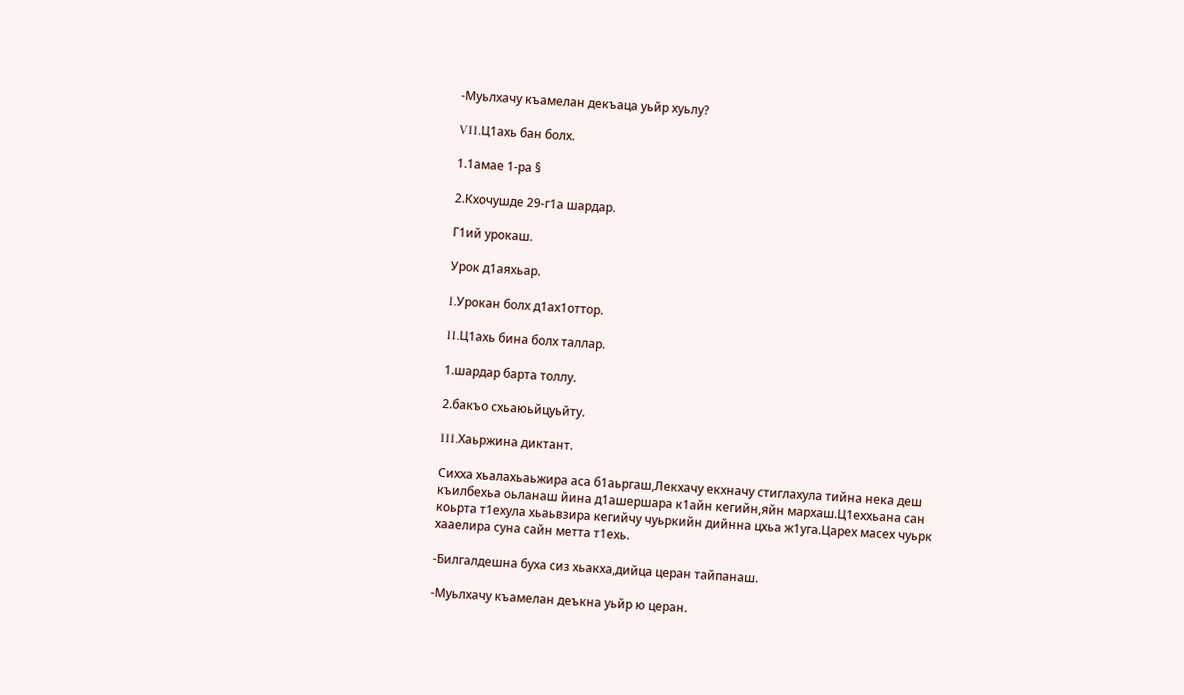-Муьлхачу къамелан декъаца уьйр хуьлу?

VΙΙ.Ц1ахь бан болх.

1.1амае 1-ра §

2.Кхочушде 29-г1а шардар.

Г1ий урокаш.

Урок д1аяхьар.

Ι.Урокан болх д1ах1оттор.

ΙΙ.Ц1ахь бина болх таллар.

1.шардар барта толлу.

2.бакъо схьаюьйцуьйту.

ΙΙΙ.Хаьржина диктант.

Сихха хьалахьаьжира аса б1аьргаш,Лекхачу екхначу стиглахула тийна нека деш къилбехьа оьланаш йина д1ашершара к1айн кегийн,яйн мархаш.Ц1еххьана сан коьрта т1ехула хьаьвзира кегийчу чуьркийн дийнна цхьа ж1уга.Царех масех чуьрк хааелира суна сайн метта т1ехь.

-Билгалдешна буха сиз хьакха,дийца церан тайпанаш.

-Муьлхачу къамелан деъкна уьйр ю церан.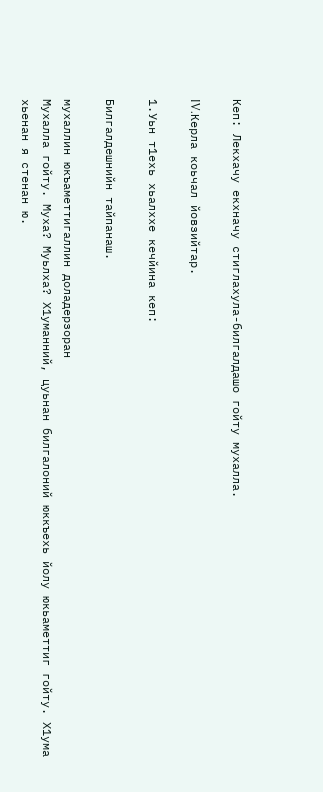Кеп: Лекхачу екхначу стиглахула-билгалдашо гойту мухалла.

ΙV.Керла коьчал йовзийтар.

1.Уьн т1ехь хьалххе кечйина кеп:

Билгалдешнийн тайпанаш.

мухаллин юкъаметтигаллин доладерзоран
Мухалла гойту. Муха? Муьлха? Х1уманний, цуьнан билгалоний юккъехь йолу юкьаметтиг гойту. Х1ума хьенан я стенан ю.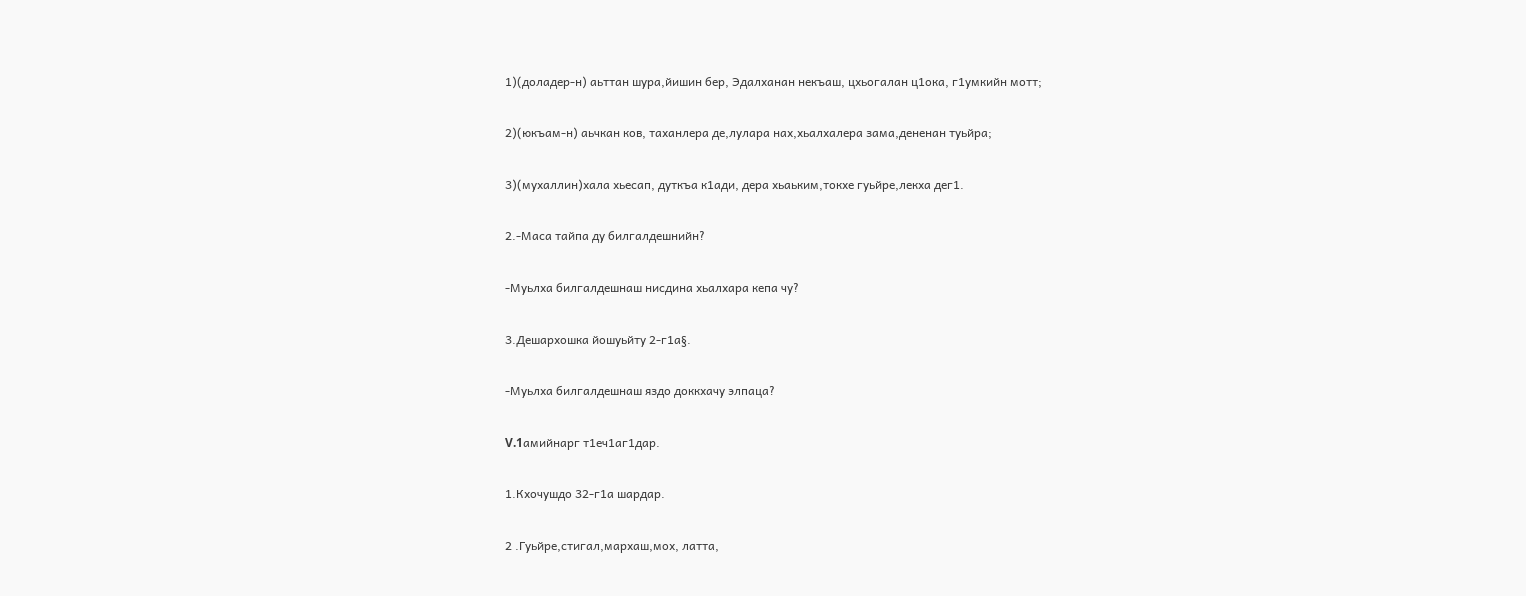1)(доладер-н) аьттан шура,йишин бер, Эдалханан некъаш, цхьогалан ц1ока, г1умкийн мотт;

2)(юкъам-н) аьчкан ков, таханлера де,лулара нах,хьалхалера зама,дененан туьйра;

3)(мухаллин)хала хьесап, дуткъа к1ади, дера хьаьким,токхе гуьйре,лекха дег1.

2.-Маса тайпа ду билгалдешнийн?

-Муьлха билгалдешнаш нисдина хьалхара кепа чу?

3.Дешархошка йошуьйту 2-г1а§.

-Муьлха билгалдешнаш яздо доккхачу элпаца?

V.1амийнарг т1еч1аг1дар.

1.Кхочушдо 32-г1а шардар.

2 .Гуьйре,стигал,мархаш,мох, латта,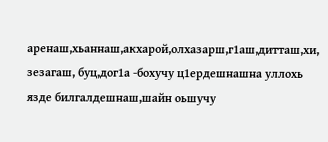аренаш,хьаннаш,акхарой,олхазарш,г1аш,дитташ,хи, зезагаш, буц,дог1а -бохучу ц1ердешнашна уллохь язде билгалдешнаш,шайн оьшучу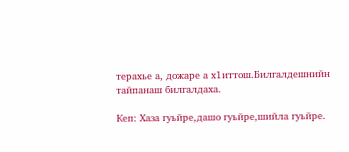терахье а, дожаре а х1иттош.Билгалдешнийн тайпанаш билгалдаха.

Кеп: Хаза гуьйре,дашо гуьйре,шийла гуьйре.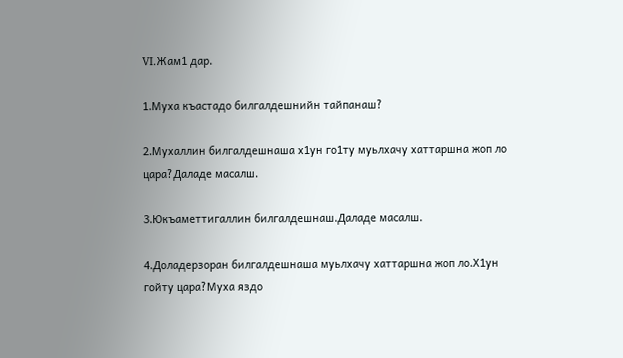VΙ.Жам1 дар.

1.Муха къастадо билгалдешнийн тайпанаш?

2.Мухаллин билгалдешнаша х1ун го1ту муьлхачу хаттаршна жоп ло цара?Даладе масалш.

3.Юкъаметтигаллин билгалдешнаш.Даладе масалш.

4.Доладерзоран билгалдешнаша муьлхачу хаттаршна жоп ло.Х1ун гойту цара?Муха яздо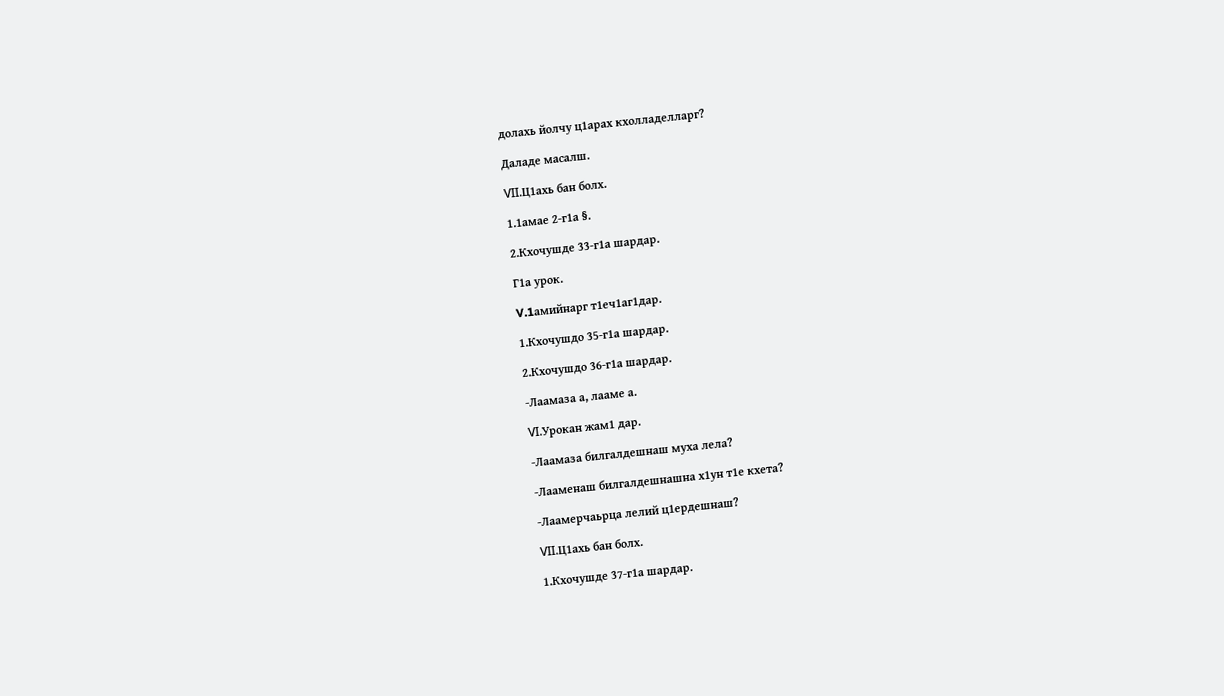долахь йолчу ц1арах кхолладелларг?

Даладе масалш.

VΙΙ.Ц1ахь бан болх.

1.1амае 2-г1а §.

2.Кхочушде 33-г1а шардар.

Г1а урок.

V.1амийнарг т1еч1аг1дар.

1.Кхочушдо 35-г1а шардар.

2.Кхочушдо 36-г1а шардар.

-Лаамаза а, лааме а.

VΙ.Урокан жам1 дар.

-Лаамаза билгалдешнаш муха лела?

-Лааменаш билгалдешнашна х1ун т1е кхета?

-Лаамерчаьрца лелий ц1ердешнаш?

VΙΙ.Ц1ахь бан болх.

1.Кхочушде 37-г1а шардар.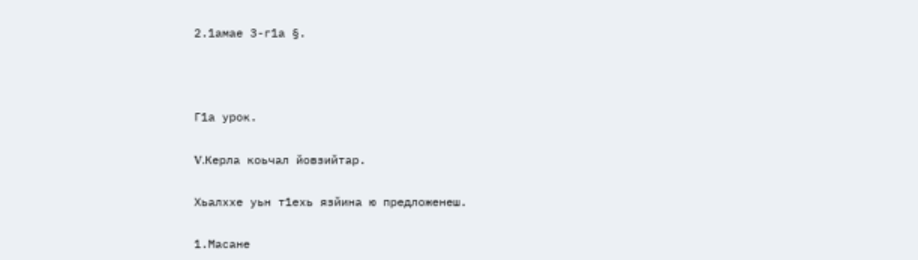2.1амае 3-г1а §.



Г1а урок.

V.Керла коьчал йовзийтар.

Хьалххе уьн т1ехь язйина ю предложенеш.

1.Масане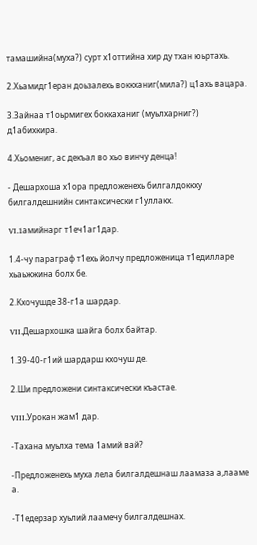тамашийна(муха?) сурт х1оттийна хир ду тхан юьртахь.

2.Хьамидг1еран доьзалехь воккханиг(мила?) ц1ахь вацара.

3.Зайнаа т1оьрмигех боккаханиг (муьлхарниг?) д1абихкира.

4.Хьомениг, ас декъал во хьо винчу денца!

- Дешархоша х1ора предложенехь билгалдоккху билгалдешнийн синтаксически г1уллакх.

VΙ.1амийнарг т1еч1аг1дар.

1.4-чу параграф т1ехь йолчу предложеница т1едилларе хьаьжжина болх бе.

2.Кхочушде 38-г1а шардар.

VΙΙ.Дешархошка шайга болх байтар.

1.39-40-г1ий шардарш кхочуш де.

2.Ши предложени синтаксически къастае.

VΙΙΙ.Урокан жам1 дар.

-Тахана муьлха тема 1амий вай?

-Предложенехь муха лела билгалдешнаш лаамаза а,лааме а.

-Т1едерзар хуьлий лаамечу билгалдешнах.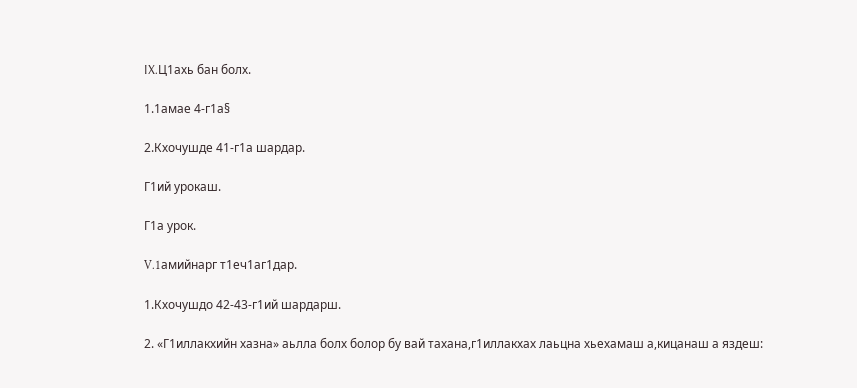ΙX.Ц1ахь бан болх.

1.1амае 4-г1а§

2.Кхочушде 41-г1а шардар.

Г1ий урокаш.

Г1а урок.

V.1амийнарг т1еч1аг1дар.

1.Кхочушдо 42-43-г1ий шардарш.

2. «Г1иллакхийн хазна» аьлла болх болор бу вай тахана,г1иллакхах лаьцна хьехамаш а,кицанаш а яздеш: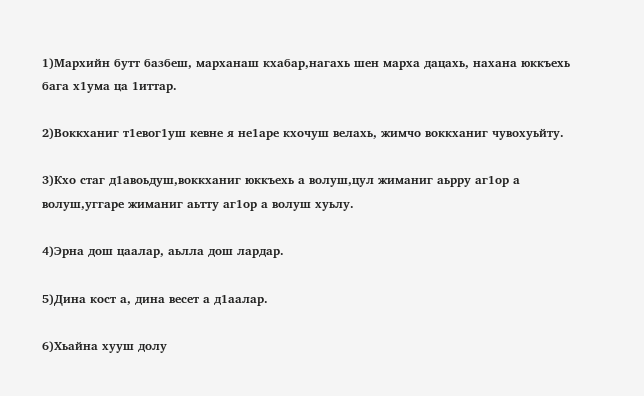1)Мархийн бутт базбеш, марханаш кхабар,нагахь шен марха дацахь, нахана юккъехь бага х1ума ца 1иттар.

2)Воккханиг т1евог1уш кевне я не1аре кхочуш велахь, жимчо воккханиг чувохуьйту.

3)Кхо стаг д1авоьдуш,воккханиг юккъехь а волуш,цул жиманиг аьрру аг1ор а волуш,уггаре жиманиг аьтту аг1ор а волуш хуьлу.

4)Эрна дош цаалар, аьлла дош лардар.

5)Дина кост а, дина весет а д1аалар.

6)Хьайна хууш долу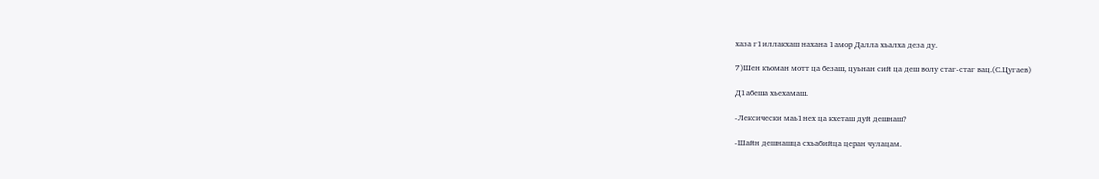хаза г1иллакхаш нахана 1амор Далла хьалха деза ду.

7)Шен къоман мотт ца безаш, цуьнан сий ца деш волу стаг-стаг вац.(С.Цугаев)

Д1абеша хьехамаш.

-Лексически маь1нех ца кхеташ дуй дешнаш?

-Шайн дешнашца схьабийца церан чулацам.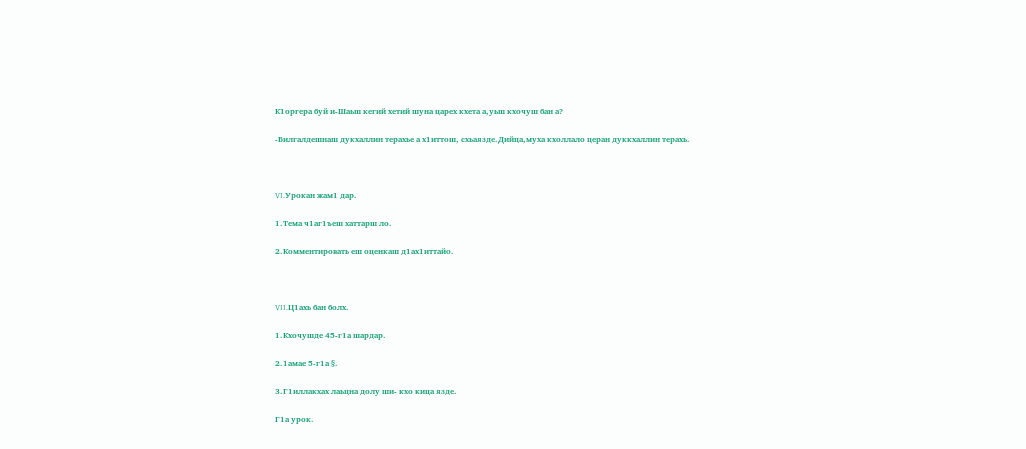К1оргера буй и-Шаьш кегий хетий шуна царех кхета а,уьш кхочуш бан а?

-Билгалдешнаш дукхаллин терахье а х1иттош, схьаязде.Дийца,муха кхоллало церан дуккхаллин терахь.



VΙ.Урокан жам1 дар.

1.Тема ч1аг1ъеш хаттарш ло.

2.Комментировать еш оценкаш д1ах1иттайо.



VΙΙ.Ц1ахь бан болх.

1.Кхочушде 45-г1а шардар.

2.1амае 5-г1а §.

3.Г1иллакхах лаьцна долу ши- кхо кица язде.

Г1а урок.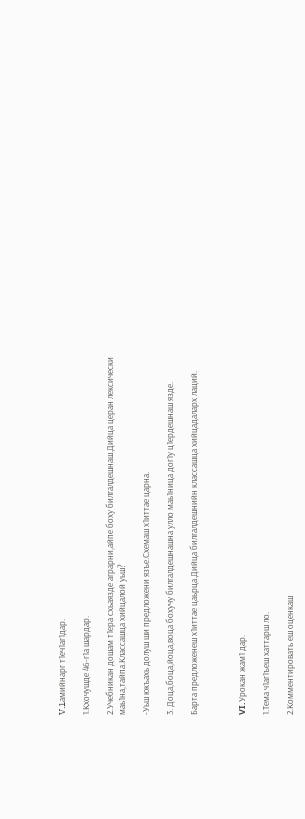V.1амийнарг т1еч1аг1дар.

1.Кхочушде 46-г1а шардар.

2.Учебникан дошам т1ера схьаязде аграрни,айпе боху билгалдешнаш.Дийца церан лексически маь1на,тайпа.Классашца хийцалой уьш?

-Уьш юкъахь долуш ши предложени язъе.Схемаш х1иттае царна.

3. Доца,боца,йоца,воца бохучу билгалдешнашна улло маь1ница дог1у ц1ердешнаш язде.

Барта предложенеш х1иттае цаьрца.Дийца билгалдешнийн классашца хийцадаларх лаций.



VΙ.Урокан жам1 дар.

1.Тема ч1аг1ъеш хаттарш ло.

2.Комментировать еш оценкаш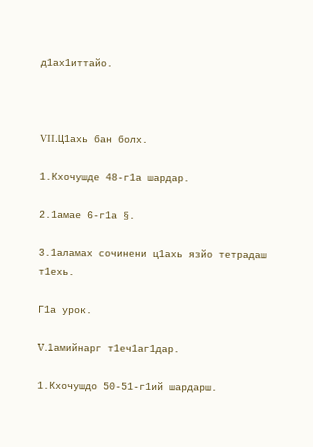д1ах1иттайо.



VΙΙ.Ц1ахь бан болх.

1.Кхочушде 48-г1а шардар.

2.1амае 6-г1а §.

3.1аламах сочинени ц1ахь язйо тетрадаш т1ехь.

Г1а урок.

V.1амийнарг т1еч1аг1дар.

1.Кхочушдо 50-51-г1ий шардарш.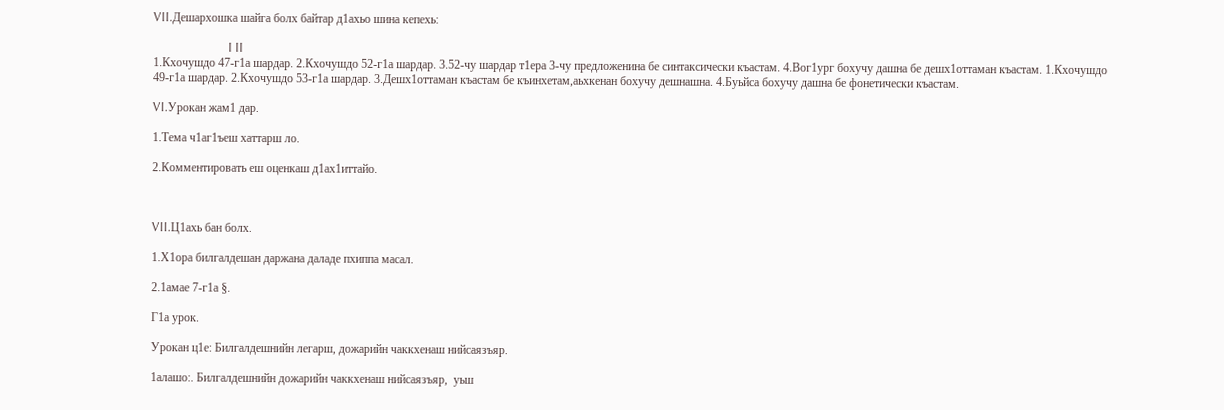VΙΙ.Дешархошка шайга болх байтар д1ахьо шина кепехь:

                         Ι ΙΙ
1.Кхочушдо 47-г1а шардар. 2.Кхочушдо 52-г1а шардар. 3.52-чу шардар т1ера 3-чу предложенина бе синтаксически къастам. 4.Вог1ург бохучу дашна бе дешх1оттаман къастам. 1.Кхочушдо 49-г1а шардар. 2.Кхочушдо 53-г1а шардар. 3.Дешх1оттаман къастам бе къинхетам,аьхкенан бохучу дешнашна. 4.Буьйса бохучу дашна бе фонетически къастам.

VΙ.Урокан жам1 дар.

1.Тема ч1аг1ъеш хаттарш ло.

2.Комментировать еш оценкаш д1ах1иттайо.



VΙΙ.Ц1ахь бан болх.

1.Х1ора билгалдешан даржана даладе пхиппа масал.

2.1амае 7-г1а §.

Г1а урок.

Урокан ц1е: Билгалдешнийн легарш, дожарийн чаккхенаш нийсаязъяр.

1алашо:. Билгалдешнийн дожарийн чаккхенаш нийсаязъяр,  уьш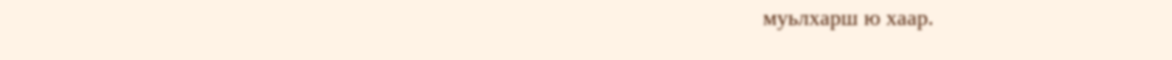муьлхарш ю хаар.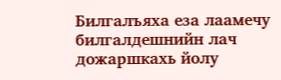Билгалъяха еза лаамечу билгалдешнийн лач дожаршкахь йолу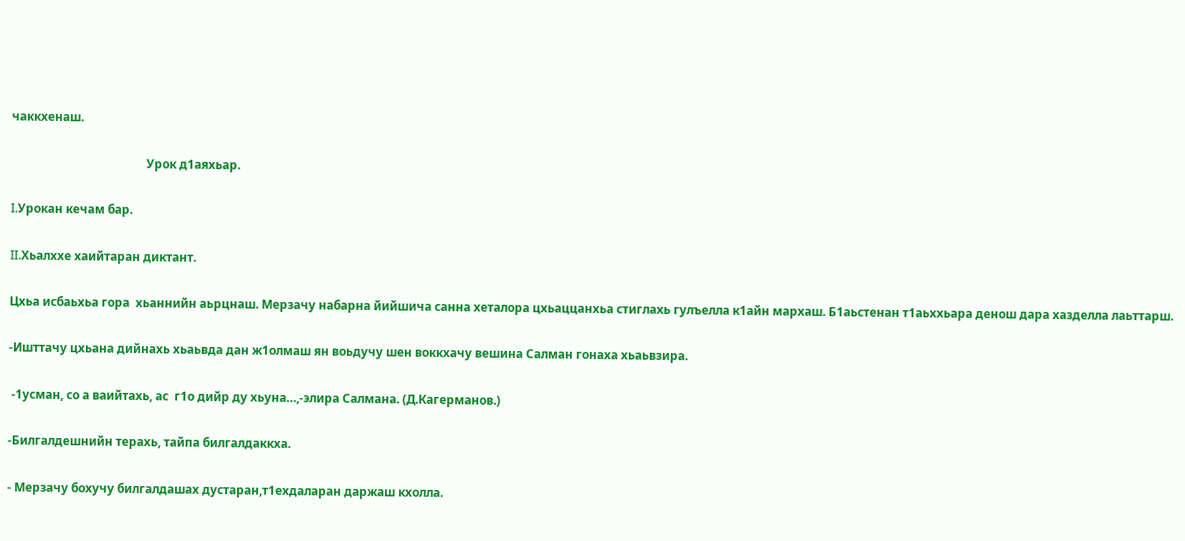чаккхенаш.

                                             Урок д1аяхьар.

Ι.Урокан кечам бар.

ΙΙ.Хьалххе хаийтаран диктант.

Цхьа исбаьхьа гора  хьаннийн аьрцнаш. Мерзачу набарна йийшича санна хеталора цхьаццанхьа стиглахь гулъелла к1айн мархаш. Б1аьстенан т1аьххьара денош дара хазделла лаьттарш.

-Ишттачу цхьана дийнахь хьаьвда дан ж1олмаш ян воьдучу шен воккхачу вешина Салман гонаха хьаьвзира.

 -1усман, со а ваийтахь, ас  г1о дийр ду хьуна…,-элира Салмана. (Д.Кагерманов.)

-Билгалдешнийн терахь, тайпа билгалдаккха.

- Мерзачу бохучу билгалдашах дустаран,т1ехдаларан даржаш кхолла.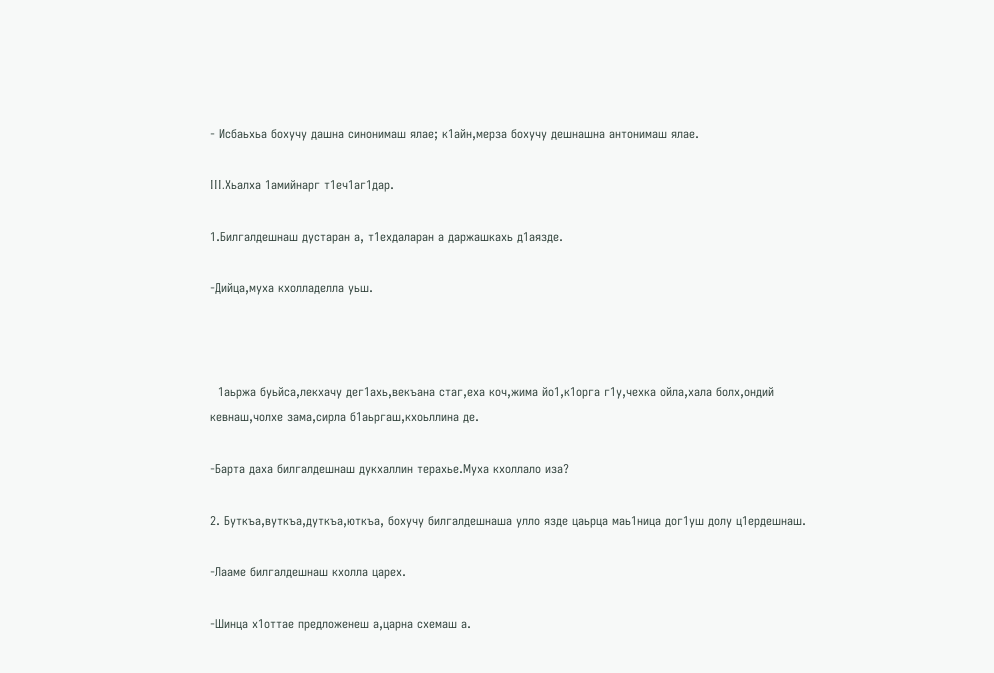- Исбаьхьа бохучу дашна синонимаш ялае; к1айн,мерза бохучу дешнашна антонимаш ялае.

ΙΙΙ.Хьалха 1амийнарг т1еч1аг1дар.

1.Билгалдешнаш дустаран а, т1ехдаларан а даржашкахь д1аязде.

-Дийца,муха кхолладелла уьш.



  1аьржа буьйса,лекхачу дег1ахь,векъана стаг,еха коч,жима йо1,к1орга г1у,чехка ойла,хала болх,ондий кевнаш,чолхе зама,сирла б1аьргаш,кхоьллина де.

-Барта даха билгалдешнаш дукхаллин терахье.Муха кхоллало иза?

2. Буткъа,вуткъа,дуткъа,юткъа, бохучу билгалдешнаша улло язде цаьрца маь1ница дог1уш долу ц1ердешнаш.

-Лааме билгалдешнаш кхолла царех.

-Шинца х1оттае предложенеш а,царна схемаш а.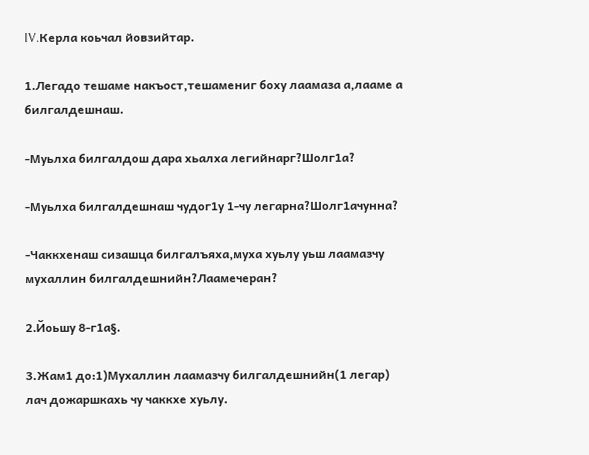ΙV.Керла коьчал йовзийтар.

1.Легадо тешаме накъост,тешамениг боху лаамаза а,лааме а билгалдешнаш.

-Муьлха билгалдош дара хьалха легийнарг?Шолг1а?

-Муьлха билгалдешнаш чудог1у 1-чу легарна?Шолг1ачунна?

-Чаккхенаш сизашца билгалъяха,муха хуьлу уьш лаамазчу мухаллин билгалдешнийн?Лаамечеран?

2.Йоьшу 8-г1а§.

3.Жам1 до:1)Мухаллин лаамазчу билгалдешнийн(1 легар) лач дожаршкахь чу чаккхе хуьлу.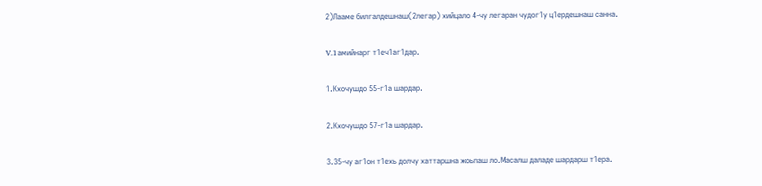2)Лааме билгалдешнаш(2легар) хийцало 4-чу легаран чудог1у ц1ердешнаш санна.

V.1амийнарг т1еч1аг1дар.

1.Кхочушдо 55-г1а шардар.

2.Кхочушдо 57-г1а шардар.

3.35-чу аг1он т1ехь долчу хаттаршна жоьпаш ло.Масалш даладе шардарш т1ера.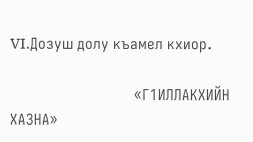VΙ.Дозуш долу къамел кхиор.

                               «Г1ИЛЛАКХИЙН ХАЗНА»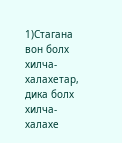1)Стагана вон болх хилча-халахетар, дика болх хилча-халахе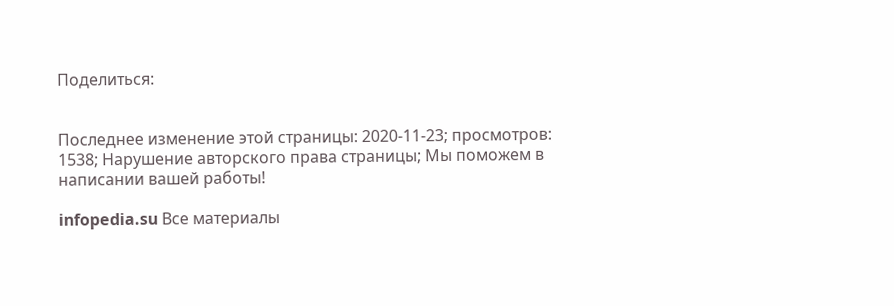Поделиться:


Последнее изменение этой страницы: 2020-11-23; просмотров: 1538; Нарушение авторского права страницы; Мы поможем в написании вашей работы!

infopedia.su Все материалы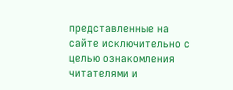представленные на сайте исключительно с целью ознакомления читателями и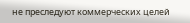не преследуют коммерческих целей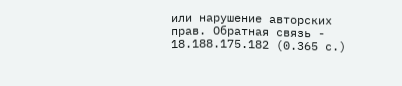или нарушение авторских прав. Обратная связь - 18.188.175.182 (0.365 с.)